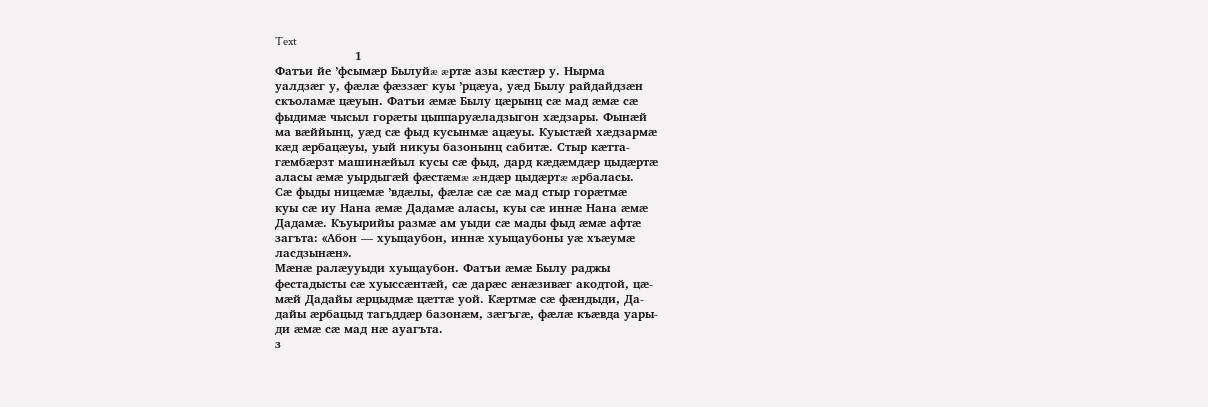Text
                    1
Фатъи йе ’фсымæр Былуйæ æртæ азы кæстæр у. Нырма
уалдзæг у, фæлæ фæззæг куы ’рцæуа, уæд Былу райдайдзæн
скъоламæ цæуын. Фатъи æмæ Былу цæрынц сæ мад æмæ сæ
фыдимæ чысыл горæты цыппаруæладзыгон хæдзары. Фынæй
ма вæййынц, уæд сæ фыд кусынмæ ацæуы. Куыстæй хæдзармæ
кæд æрбацæуы, уый никуы базонынц сабитæ. Стыр кæтта-
гæмбæрзт машинæйыл кусы сæ фыд, дард кæдæмдæр цыдæртæ
аласы æмæ уырдыгæй фæстæмæ æндæр цыдæртæ æрбаласы.
Сæ фыды ницæмæ ’вдæлы, фæлæ сæ сæ мад стыр горæтмæ
куы сæ иу Нана æмæ Дадамæ аласы, куы сæ иннæ Нана æмæ
Дадамæ. Къуырийы размæ ам уыди сæ мады фыд æмæ афтæ
загъта: «Абон — хуыцаубон, иннæ хуыцаубоны уæ хъæумæ
ласдзынæн».
Мæнæ ралæууыди хуыцаубон. Фатъи æмæ Былу раджы
фестадысты сæ хуыссæнтæй, сæ дарæс æнæзивæг акодтой, цæ-
мæй Дадайы æрцыдмæ цæттæ уой. Кæртмæ сæ фæндыди, Да-
дайы æрбацыд тагьддæр базонæм, зæгъгæ, фæлæ къæвда уары-
ди æмæ сæ мад нæ ауагъта.
з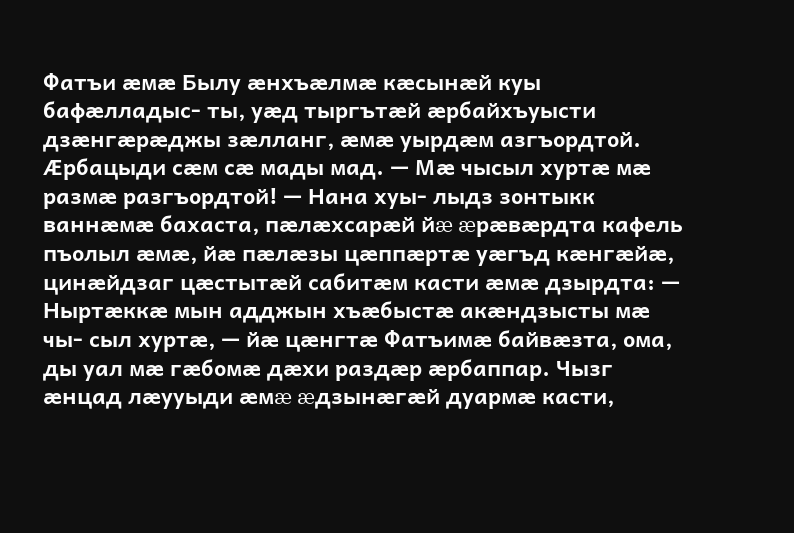Фатъи æмæ Былу æнхъæлмæ кæсынæй куы бафæлладыс- ты, уæд тыргътæй æрбайхъуысти дзæнгæрæджы зæлланг, æмæ уырдæм азгъордтой. Æрбацыди сæм сæ мады мад. — Мæ чысыл хуртæ мæ размæ разгъордтой! — Нана хуы- лыдз зонтыкк ваннæмæ бахаста, пæлæхсарæй йæ æрæвæрдта кафель пъолыл æмæ, йæ пæлæзы цæппæртæ уæгъд кæнгæйæ, цинæйдзаг цæстытæй сабитæм касти æмæ дзырдта: — Ныртæккæ мын адджын хъæбыстæ акæндзысты мæ чы- сыл хуртæ, — йæ цæнгтæ Фатъимæ байвæзта, ома, ды уал мæ гæбомæ дæхи раздæр æрбаппар. Чызг æнцад лæууыди æмæ æдзынæгæй дуармæ касти,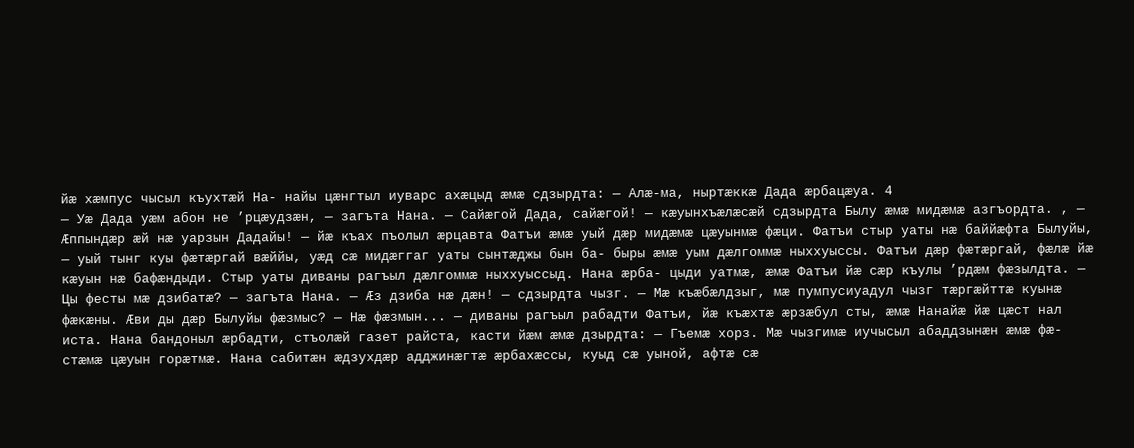йæ хæмпус чысыл къухтæй На- найы цæнгтыл иуварс ахæцыд æмæ сдзырдта: — Алæ-ма, ныртæккæ Дада æрбацæуа. 4
— Уæ Дада уæм абон не ’рцæудзæн, — загъта Нана. — Сайæгой Дада, сайæгой! — кæуынхъæлæсæй сдзырдта Былу æмæ мидæмæ азгъордта. , — Æппындæр æй нæ уарзын Дадайы! — йæ къах пъолыл æрцавта Фатъи æмæ уый дæр мидæмæ цæуынмæ фæци. Фатъи стыр уаты нæ баййæфта Былуйы, — уый тынг куы фæтæргай вæййы, уæд сæ мидæггаг уаты сынтæджы бын ба- быры æмæ уым дæлгоммæ ныххуыссы. Фатъи дæр фæтæргай, фæлæ йæ кæуын нæ бафæндыди. Стыр уаты диваны рагъыл дæлгоммæ ныххуыссыд. Нана æрба- цыди уатмæ, æмæ Фатъи йæ сæр къулы ’рдæм фæзылдта. — Цы фесты мæ дзибатæ? — загъта Нана. — Æз дзиба нæ дæн! — сдзырдта чызг. — Мæ къæбæлдзыг, мæ пумпусиуадул чызг тæргæйттæ куынæ фæкæны. Æви ды дæр Былуйы фæзмыс? — Нæ фæзмын... — диваны рагъыл рабадти Фатъи, йæ къæхтæ æрзæбул сты, æмæ Нанайæ йæ цæст нал иста. Нана бандоныл æрбадти, стъолæй газет райста, касти йæм æмæ дзырдта: — Гъемæ хорз. Мæ чызгимæ иучысыл абаддзынæн æмæ фæ- стæмæ цæуын горæтмæ. Нана сабитæн æдзухдæр адджинæгтæ æрбахæссы, куыд сæ уыной, афтæ сæ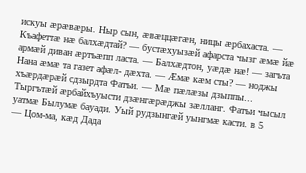искуы æрæвæры. Ныр сын, æвæццæгæн, ницы æрбахаста. — Къафеттæ нæ балхæдтай? — бустæхуызæй афарста чызг æмæ йæ армæй диван æртъæпп ласта. — Балхæдтон, уæдæ нæ! — загъта Нана æмæ та газет афæл- дæхта. — Æмæ кæм сты? — ноджы хъæрдæрæй сдзырдта Фатъи. — Мæ пæлæзы дзыппы... Тыргътæй æрбайхъуысти дзæнгæрæджы зæлланг. Фатъи чысыл уатмæ Былумæ бауади. Уый рудзынгæй уынгмæ касти. в 5
— Цом-ма, кæд Дада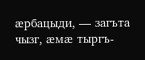æрбацыди, — загъта чызг, æмæ тыргъ-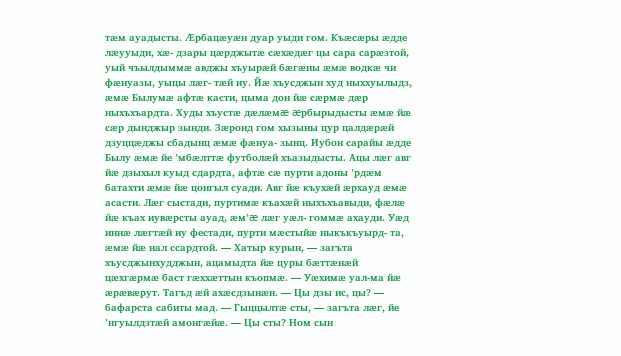тæм ауадысты. Æрбацæуæн дуар уыди гом. Къæсæры æдде лæууыди, хæ- дзары цæрджытæ сæхæдæг цы сара сарæзтой, уый чъылдыммæ авджы хъуырæй бæгæны æмæ водкæ чи фæнуазы, уыцы лæг- тæй иу. Йæ хъусджын худ ныххуылыдз, æмæ Былумæ афтæ касти, цыма дон йæ сæрмæ дæр ныхъхъардта. Худы хъустæ дæлæмæ æрбырыдысты æмæ йæ сæр дынджыр зынди. Зæронд гом хызыны цур цалдæрæй дзуццæджы сбадынц æмæ фæнуа- зынц. Иубон сарайы æдде Былу æмæ йе ’мбæлттæ футболæй хъазыдысты. Ацы лæг авг йæ дзыхыл куыд сдардта, афтæ сæ пурти адоны ’рдæм батахти æмæ йæ цонгыл суади. Авг йæ къухæй æрхауд æмæ асасти. Лæг сыстади, пуртимæ къахæй ныхъхъавыди, фæлæ йæ къах иувæрсты ауад, æм’æ лæг уæл- гоммæ ахауди. Уæд иннæ лæгтæй иу фестади, пурти мæстыйæ ныкъкъуырд- та, æмæ йæ нал ссардтой. — Хатыр курын, — загъта хъусджынхудджын, ацамыдта йæ цуры бæттæнæй цæхгæрмæ баст гæххæттын къопмæ. — Уæхимæ уал-ма йæ æрæвæрут. Тагъд æй ахæсдзынæн. — Цы дзы ис, цы? — бафарста сабиты мад. — Гыццылтæ сты, — загъта лæг, йе ’нгуылдзтæй амонгæйæ. — Цы сты? Ном сын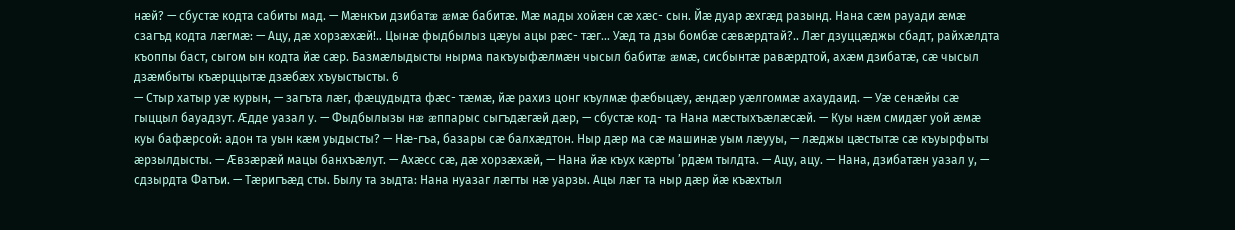нæй? — сбустæ кодта сабиты мад. — Мæнкъи дзибатæ æмæ бабитæ. Мæ мады хойæн сæ хæс- сын. Йæ дуар æхгæд разынд. Нана сæм рауади æмæ сзагъд кодта лæгмæ: — Ацу, дæ хорзæхæй!.. Цынæ фыдбылыз цæуы ацы рæс- тæг... Уæд та дзы бомбæ сæвæрдтай?.. Лæг дзуццæджы сбадт, райхæлдта къоппы баст, сыгом ын кодта йæ сæр. Базмæлыдысты нырма пакъуыфæлмæн чысыл бабитæ æмæ, сисбынтæ равæрдтой, ахæм дзибатæ, сæ чысыл дзæмбыты къæрццытæ дзæбæх хъуыстысты. 6
— Стыр хатыр уæ курын, — загъта лæг, фæцудыдта фæс- тæмæ, йæ рахиз цонг къулмæ фæбыцæу, æндæр уæлгоммæ ахаудаид. — Уæ сенæйы сæ гыццыл бауадзут. Æдде уазал у. — Фыдбылызы нæ æппарыс сыгъдæгæй дæр, — сбустæ код- та Нана мæстыхъæлæсæй. — Куы нæм смидæг уой æмæ куы бафæрсой: адон та уын кæм уыдысты? — Нæ-гъа, базары сæ балхæдтон. Ныр дæр ма сæ машинæ уым лæууы, — лæджы цæстытæ сæ къуырфыты æрзылдысты. — Æвзæрæй мацы банхъæлут. — Ахæсс сæ, дæ хорзæхæй, — Нана йæ къух кæрты ’рдæм тылдта. — Ацу, ацу. — Нана, дзибатæн уазал у, — сдзырдта Фатъи. — Тæригъæд сты. Былу та зыдта: Нана нуазаг лæгты нæ уарзы. Ацы лæг та ныр дæр йæ къæхтыл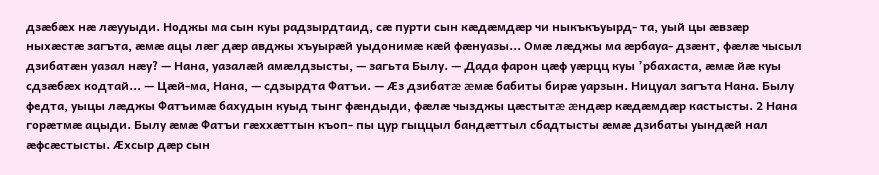дзæбæх нæ лæууыди. Ноджы ма сын куы радзырдтаид, сæ пурти сын кæдæмдæр чи ныкъкъуырд- та, уый цы æвзæр ныхæстæ загъта, æмæ ацы лæг дæр авджы хъуырæй уыдонимæ кæй фæнуазы... Омæ лæджы ма æрбауа- дзæнт, фæлæ чысыл дзибатæн уазал нæу? — Нана, уазалæй амæлдзысты, — загьта Былу. — Дада фарон цæф уæрцц куы ’рбахаста, æмæ йæ куы сдзæбæх кодтай... — Цæй-ма, Нана, — сдзырдта Фатъи. — Æз дзибатæ æмæ бабиты бирæ уарзын. Ницуал загъта Нана. Былу федта, уыцы лæджы Фатъимæ бахудын куыд тынг фæндыди, фæлæ чызджы цæстытæ æндæр кæдæмдæр кастысты. 2 Нана горæтмæ ацыди. Былу æмæ Фатъи гæххæттын къоп- пы цур гыццыл бандæттыл сбадтысты æмæ дзибаты уындæй нал æфсæстысты. Æхсыр дæр сын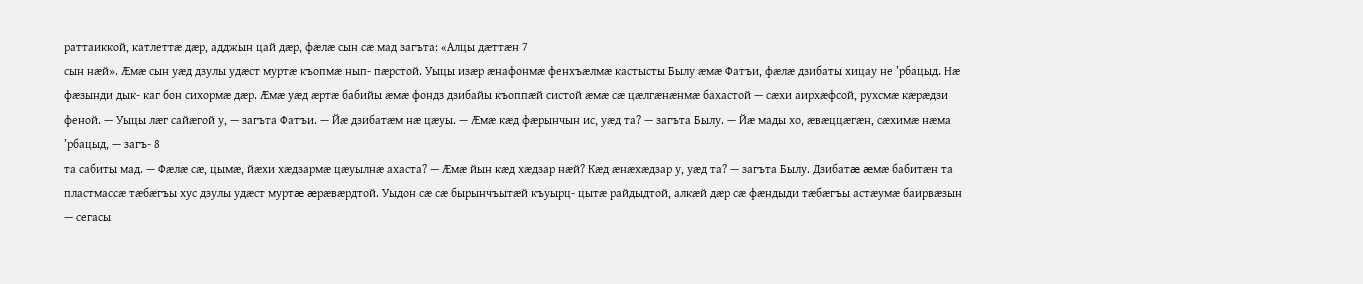раттаиккой, катлеттæ дæр, адджын цай дæр, фæлæ сын сæ мад загъта: «Алцы дæттæн 7
сын нæй». Æмæ сын уæд дзулы удæст муртæ къопмæ нып- пæрстой. Уыцы изæр æнафонмæ фенхъæлмæ кастысты Былу æмæ Фатъи, фæлæ дзибаты хицау не ’рбацыд. Нæ фæзынди дык- каг бон сихормæ дæр. Æмæ уæд æртæ бабийы æмæ фондз дзибайы къоппæй систой æмæ сæ цæлгæнæнмæ бахастой — сæхи аирхæфсой, рухсмæ кæрæдзи феной. — Уыцы лæг сайæгой у, — загъта Фатъи. — Йæ дзибатæм нæ цæуы. — Æмæ кæд фæрынчын ис, уæд та? — загъта Былу. — Йæ мады хо, æвæццæгæн, сæхимæ нæма ’рбацыд, — загъ- 8
та сабиты мад. — Фæлæ сæ, цымæ, йæхи хæдзармæ цæуылнæ ахаста? — Æмæ йын кæд хæдзар нæй? Кæд æнæхæдзар у, уæд та? — загъта Былу. Дзибатæ æмæ бабитæн та пластмассæ тæбæгъы хус дзулы удæст муртæ æрæвæрдтой. Уыдон сæ сæ бырынчъытæй къуырц- цытæ райдыдтой, алкæй дæр сæ фæндыди тæбæгъы астæумæ баирвæзын — сегасы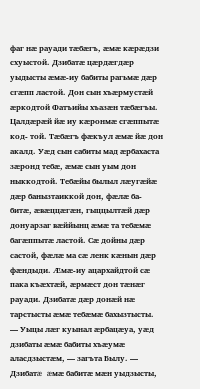фаг нæ рауади тæбæгъ, æмæ кæрæдзи схуыстой. Дзибатæ цæрдæгдæр уыдысты æмæ-иу бабиты рагьмæ дæр сгæпп ластой. Дон сын хъæрмустæй æркодтой Фатъийы хъазæн тæбæгъы. Цалдæрæй йæ иу кæронмæ сгæппытæ код- той. Тæбæгъ фæкъул æмæ йæ дон акалд. Уæд сын сабиты мад æрбахаста зæронд тебæ, æмæ сын уым дон ныккодтой. Тебæйы былыл лæугæйæ дæр банызтаиккой дон, фæлæ ба- битæ, æвæццæгæн, гыццылтæй дæр донуарзаг вæййынц æмæ та тебæмæ багæппытæ ластой. Сæ дойны дæр састой, фæлæ ма сæ ленк кæнын дæр фæндыди. Æмæ-иу ацархайдтой сæ пака къæхтæй, æрмæст дон тæнæг рауади. Дзибатæ дæр донæй нæ тарстысты æмæ тебæмæ бахызтысты. — Уыцы лæг куынал æрбацæуа, уæд дзибаты æмæ бабиты хъæумæ аласдзыстæм, — загъта Былу. — Дзибатæ æмæ бабитæ мæн уыдзысты,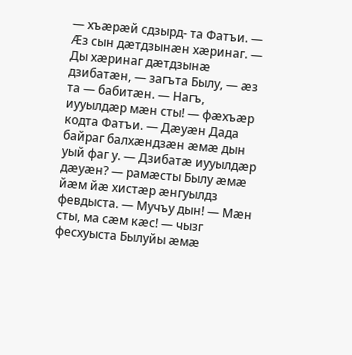— хъæрæй сдзырд- та Фатъи. — Æз сын дæтдзынæн хæринаг. — Ды хæринаг дæтдзынæ дзибатæн, — загъта Былу, — æз та — бабитæн. — Нагъ, иууылдæр мæн сты! — фæхъæр кодта Фатъи. — Дæуæн Дада байраг балхæндзæн æмæ дын уый фаг у. — Дзибатæ иууылдæр дæуæн? — рамæсты Былу æмæ йæм йæ хистæр æнгуылдз февдыста. — Мучъу дын! — Мæн сты, ма сæм кæс! — чызг фесхуыста Былуйы æмæ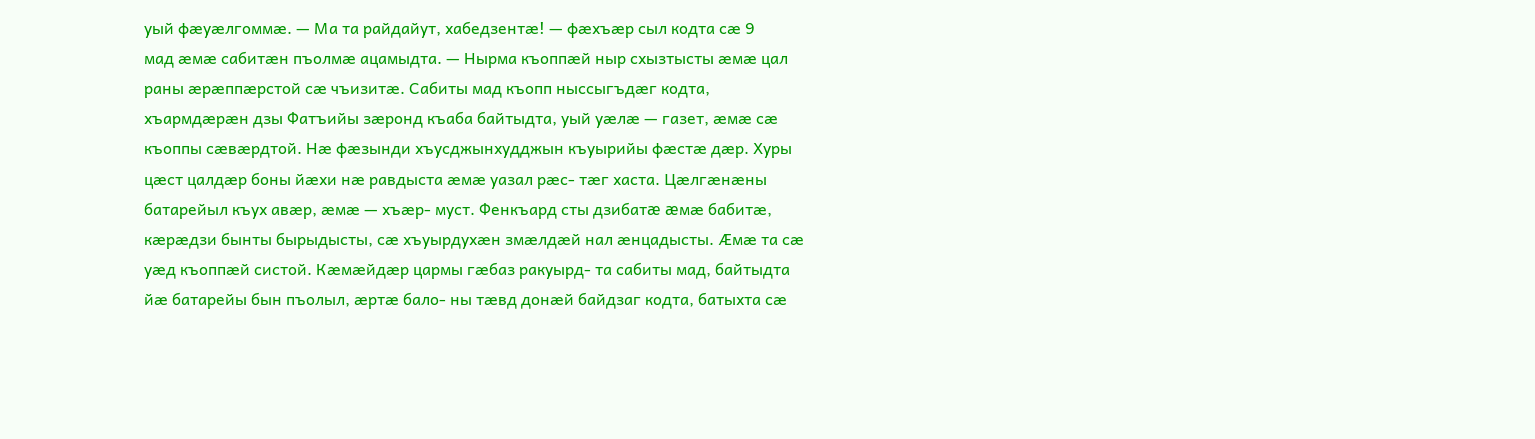уый фæуæлгоммæ. — Ма та райдайут, хабедзентæ! — фæхъæр сыл кодта сæ 9
мад æмæ сабитæн пъолмæ ацамыдта. — Нырма къоппæй ныр схызтысты æмæ цал раны æрæппæрстой сæ чъизитæ. Сабиты мад къопп ныссыгъдæг кодта, хъармдæрæн дзы Фатъийы зæронд къаба байтыдта, уый уæлæ — газет, æмæ сæ къоппы сæвæрдтой. Нæ фæзынди хъусджынхудджын къуырийы фæстæ дæр. Хуры цæст цалдæр боны йæхи нæ равдыста æмæ уазал рæс- тæг хаста. Цæлгæнæны батарейыл къух авæр, æмæ — хъæр- муст. Фенкъард сты дзибатæ æмæ бабитæ, кæрæдзи бынты бырыдысты, сæ хъуырдухæн змæлдæй нал æнцадысты. Æмæ та сæ уæд къоппæй систой. Кæмæйдæр цармы гæбаз ракуырд- та сабиты мад, байтыдта йæ батарейы бын пъолыл, æртæ бало- ны тæвд донæй байдзаг кодта, батыхта сæ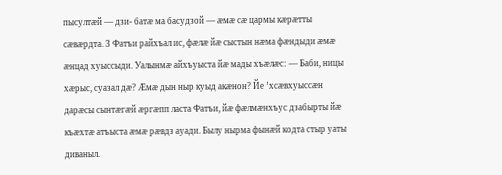пысултæй — дзи- батæ ма басудзой — æмæ сæ цармы кæрæтты сæвæрдта. 3 Фатъи райхъал ис, фæлæ йæ сыстын нæма фæндыди æмæ æнцад хуыссыди. Уалынмæ айхъуыста йæ мады хъæлæс: — Баби, ницы хæрыс, суазал дæ? Æмæ дын ныр куыд акæнон? Йе ’хсæвхуыссæн дарæсы сынтæгæй æргæпп ласта Фатъи, йæ фæлмæнхъус дзабырты йæ къæхтæ атъыста æмæ рæвдз ауади. Былу нырма фынæй кодта стыр уаты диваныл.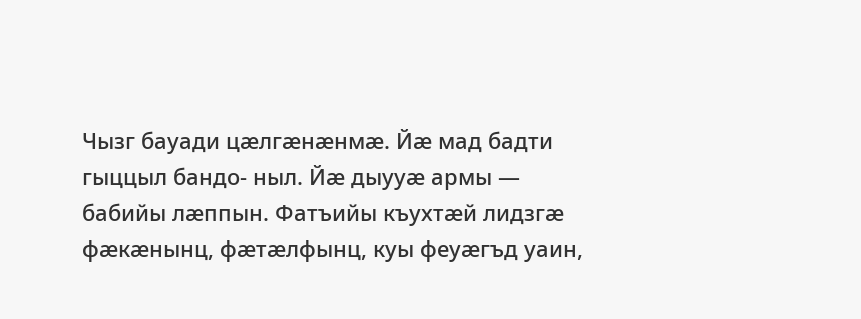Чызг бауади цæлгæнæнмæ. Йæ мад бадти гыццыл бандо- ныл. Йæ дыууæ армы — бабийы лæппын. Фатъийы къухтæй лидзгæ фæкæнынц, фæтæлфынц, куы феуæгъд уаин,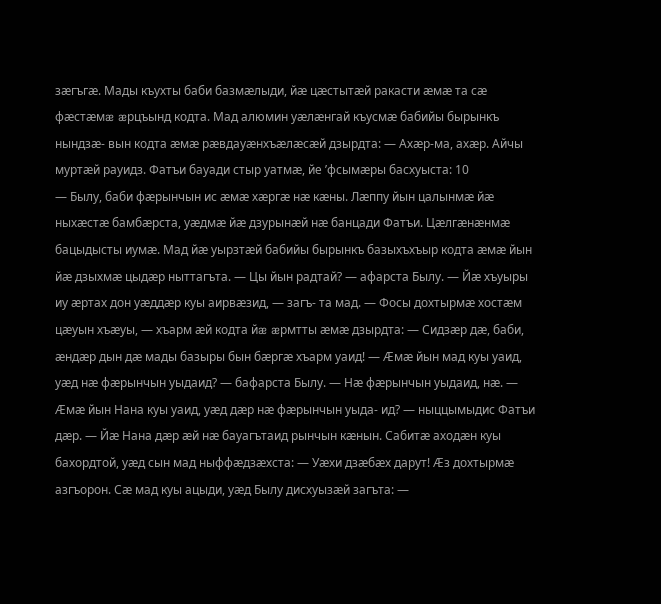зæгъгæ. Мады къухты баби базмæлыди, йæ цæстытæй ракасти æмæ та сæ фæстæмæ æрцъынд кодта. Мад алюмин уæлæнгай къусмæ бабийы бырынкъ нындзæ- вын кодта æмæ рæвдауæнхъæлæсæй дзырдта: — Ахæр-ма, ахæр. Айчы муртæй рауидз. Фатъи бауади стыр уатмæ, йе ’фсымæры басхуыста: 10
— Былу, баби фæрынчын ис æмæ хæргæ нæ кæны. Лæппу йын цалынмæ йæ ныхæстæ бамбæрста, уæдмæ йæ дзурынæй нæ банцади Фатъи. Цæлгæнæнмæ бацыдысты иумæ. Мад йæ уырзтæй бабийы бырынкъ базыхъхъыр кодта æмæ йын йæ дзыхмæ цыдæр ныттагъта. — Цы йын радтай? — афарста Былу. — Йæ хъуыры иу æртах дон уæддæр куы аирвæзид, — загъ- та мад. — Фосы дохтырмæ хостæм цæуын хъæуы, — хъарм æй кодта йæ æрмтты æмæ дзырдта: — Сидзæр дæ, баби, æндæр дын дæ мады базыры бын бæргæ хъарм уаид! — Æмæ йын мад куы уаид, уæд нæ фæрынчын уыдаид? — бафарста Былу. — Нæ фæрынчын уыдаид, нæ. — Æмæ йын Нана куы уаид, уæд дæр нæ фæрынчын уыда- ид? — ныццымыдис Фатъи дæр. — Йæ Нана дæр æй нæ бауагътаид рынчын кæнын. Сабитæ аходæн куы бахордтой, уæд сын мад ныффæдзæхста: — Уæхи дзæбæх дарут! Æз дохтырмæ азгъорон. Сæ мад куы ацыди, уæд Былу дисхуызæй загъта: —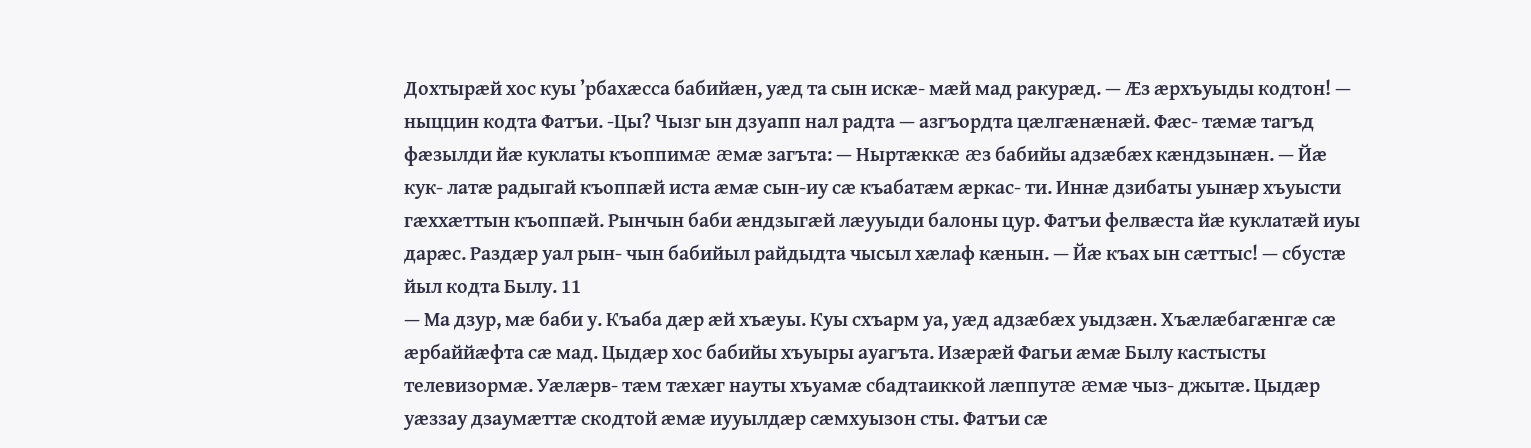Дохтырæй хос куы ’рбахæсса бабийæн, уæд та сын искæ- мæй мад ракурæд. — Æз æрхъуыды кодтон! — ныццин кодта Фатъи. -Цы? Чызг ын дзуапп нал радта — азгъордта цæлгæнæнæй. Фæс- тæмæ тагъд фæзылди йæ куклаты къоппимæ æмæ загъта: — Ныртæккæ æз бабийы адзæбæх кæндзынæн. — Йæ кук- латæ радыгай къоппæй иста æмæ сын-иу сæ къабатæм æркас- ти. Иннæ дзибаты уынæр хъуысти гæххæттын къоппæй. Рынчын баби æндзыгæй лæууыди балоны цур. Фатъи фелвæста йæ куклатæй иуы дарæс. Раздæр уал рын- чын бабийыл райдыдта чысыл хæлаф кæнын. — Йæ къах ын сæттыс! — сбустæ йыл кодта Былу. 11
— Ма дзур, мæ баби у. Къаба дæр æй хъæуы. Куы схъарм уа, уæд адзæбæх уыдзæн. Хъæлæбагæнгæ сæ æрбаййæфта сæ мад. Цыдæр хос бабийы хъуыры ауагъта. Изæрæй Фагьи æмæ Былу кастысты телевизормæ. Уæлæрв- тæм тæхæг науты хъуамæ сбадтаиккой лæппутæ æмæ чыз- джытæ. Цыдæр уæззау дзаумæттæ скодтой æмæ иууылдæр сæмхуызон сты. Фатъи сæ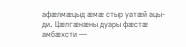афæлмæцыд æмæ стыр уатæй ацы- ди. Цæлгæнæны дуары фæстæ амбæхсти —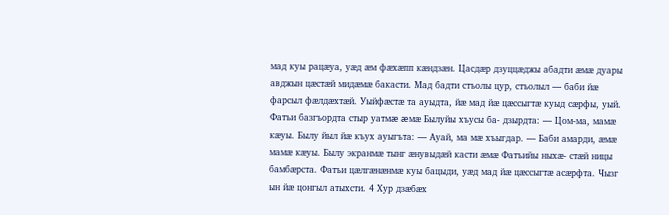мад куы рацæуа, уæд æм фæхæпп кæндзæн. Цасдæр дзуццæджы абадти æмæ дуары авджын цæстæй мидæмæ бакасти. Мад бадти стъолы цур, стъолыл — баби йæ фарсыл фæлдæхтæй. Уыйфæстæ та ауыдта, йæ мад йæ цæссыгтæ куыд сæрфы, уый. Фатъи базгъордта стыр уатмæ æмæ Былуйы хъусы ба- дзырдта: — Цом-ма, мамæ кæуы. Былу йыл йæ къух ауыгъта: — Ауай, ма мæ хъыгдар. — Баби амарди, æмæ мамæ кæуы. Былу экранмæ тынг æнувыдæй касти æмæ Фатъийы ныхæ- стæй ницы бамбæрста. Фатъи цæлгæнæнмæ куы бацыди, уæд мад йæ цæссыгтæ асæрфта. Чызг ын йæ цонгыл атыхсти. 4 Хур дзæбæх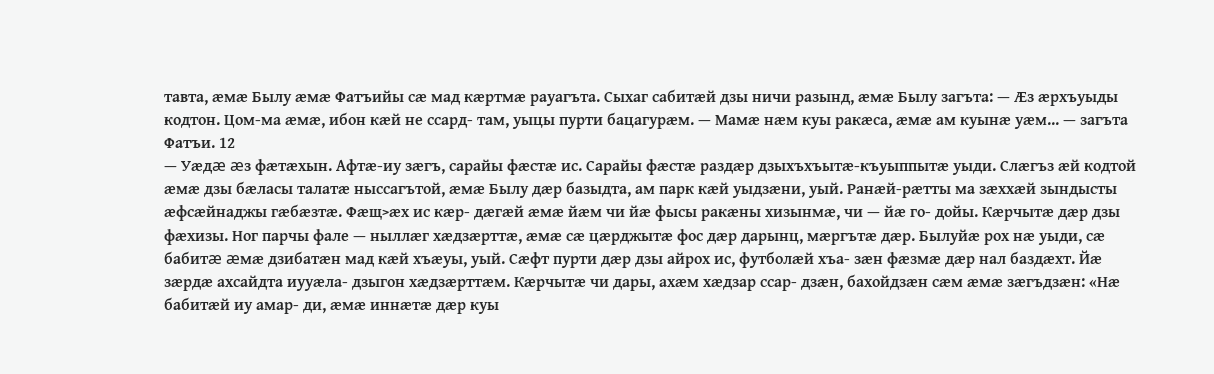тавта, æмæ Былу æмæ Фатъийы сæ мад кæртмæ рауагъта. Сыхаг сабитæй дзы ничи разынд, æмæ Былу загъта: — Æз æрхъуыды кодтон. Цом-ма æмæ, ибон кæй не ссард- там, уыцы пурти бацагурæм. — Мамæ нæм куы ракæса, æмæ ам куынæ уæм... — загъта Фатъи. 12
— Уæдæ æз фæтæхын. Афтæ-иу зæгъ, сарайы фæстæ ис. Сарайы фæстæ раздæр дзыхъхъытæ-къуыппытæ уыди. Слæгъз æй кодтой æмæ дзы бæласы талатæ ныссагътой, æмæ Былу дæр базыдта, ам парк кæй уыдзæни, уый. Ранæй-рæтты ма зæххæй зындысты æфсæйнаджы гæбæзтæ. Фæщ>æх ис кæр- дæгæй æмæ йæм чи йæ фысы ракæны хизынмæ, чи — йæ го- дойы. Кæрчытæ дæр дзы фæхизы. Ног парчы фале — ныллæг хæдзæрттæ, æмæ сæ цæрджытæ фос дæр дарынц, мæргътæ дæр. Былуйæ рох нæ уыди, сæ бабитæ æмæ дзибатæн мад кæй хъæуы, уый. Сæфт пурти дæр дзы айрох ис, футболæй хъа- зæн фæзмæ дæр нал баздæхт. Йæ зæрдæ ахсайдта иууæла- дзыгон хæдзæрттæм. Кæрчытæ чи дары, ахæм хæдзар ссар- дзæн, бахойдзæн сæм æмæ зæгъдзæн: «Нæ бабитæй иу амар- ди, æмæ иннæтæ дæр куы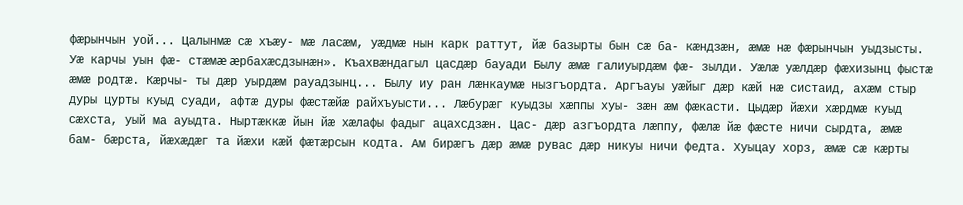фæрынчын уой... Цалынмæ сæ хъæу- мæ ласæм, уæдмæ нын карк раттут, йæ базырты бын сæ ба- кæндзæн, æмæ нæ фæрынчын уыдзысты. Уæ карчы уын фæ- стæмæ æрбахæсдзынæн». Къахвæндагыл цасдæр бауади Былу æмæ галиуырдæм фæ- зылди. Уæлæ уæлдæр фæхизынц фыстæ æмæ родтæ. Кæрчы- ты дæр уырдæм рауадзынц... Былу иу ран лæнкаумæ нызгъордта. Аргъауы уæйыг дæр кæй нæ систаид, ахæм стыр дуры цурты куыд суади, афтæ дуры фæстæйæ райхъуысти... Лæбурæг куыдзы хæппы хуы- зæн æм фæкасти. Цыдæр йæхи хæрдмæ куыд сæхста, уый ма ауыдта. Ныртæккæ йын йæ хæлафы фадыг ацахсдзæн. Цас- дæр азгъордта лæппу, фæлæ йæ фæсте ничи сырдта, æмæ бам- бæрста, йæхæдæг та йæхи кæй фæтæрсын кодта. Ам бирæгъ дæр æмæ рувас дæр никуы ничи федта. Хуыцау хорз, æмæ сæ кæрты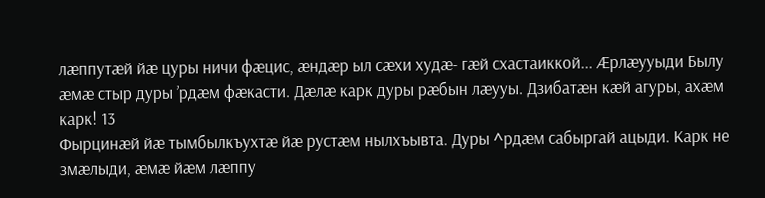лæппутæй йæ цуры ничи фæцис, æндæр ыл сæхи худæ- гæй схастаиккой... Æрлæууыди Былу æмæ стыр дуры ’рдæм фæкасти. Дæлæ карк дуры рæбын лæууы. Дзибатæн кæй агуры, ахæм карк! 13
Фырцинæй йæ тымбылкъухтæ йæ рустæм нылхъывта. Дуры ^рдæм сабыргай ацыди. Карк не змæлыди, æмæ йæм лæппу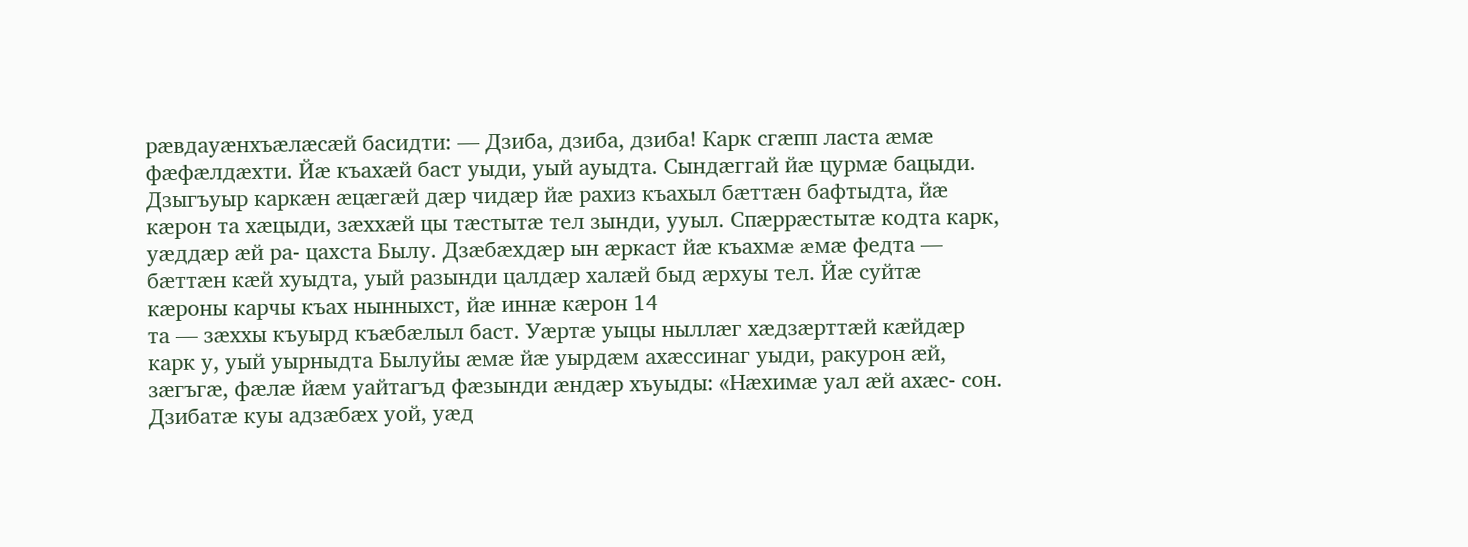рæвдауæнхъæлæсæй басидти: — Дзиба, дзиба, дзиба! Карк сгæпп ласта æмæ фæфæлдæхти. Йæ къахæй баст уыди, уый ауыдта. Сындæггай йæ цурмæ бацыди. Дзыгъуыр каркæн æцæгæй дæр чидæр йæ рахиз къахыл бæттæн бафтыдта, йæ кæрон та хæцыди, зæххæй цы тæстытæ тел зынди, ууыл. Спæррæстытæ кодта карк, уæддæр æй ра- цахста Былу. Дзæбæхдæр ын æркаст йæ къахмæ æмæ федта — бæттæн кæй хуыдта, уый разынди цалдæр халæй быд æрхуы тел. Йæ суйтæ кæроны карчы къах нынныхст, йæ иннæ кæрон 14
та — зæххы къуырд къæбæлыл баст. Уæртæ уыцы ныллæг хæдзæрттæй кæйдæр карк у, уый уырныдта Былуйы æмæ йæ уырдæм ахæссинаг уыди, ракурон æй, зæгъгæ, фæлæ йæм уайтагъд фæзынди æндæр хъуыды: «Нæхимæ уал æй ахæс- сон. Дзибатæ куы адзæбæх уой, уæд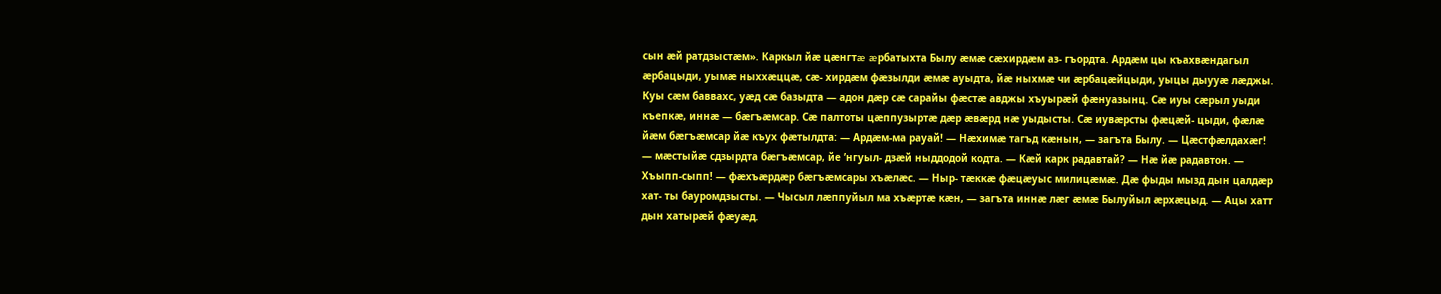сын æй ратдзыстæм». Каркыл йæ цæнгтæ æрбатыхта Былу æмæ сæхирдæм аз- гъордта. Ардæм цы къахвæндагыл æрбацыди, уымæ ныххæццæ, сæ- хирдæм фæзылди æмæ ауыдта, йæ ныхмæ чи æрбацæйцыди, уыцы дыууæ лæджы. Куы сæм баввахс, уæд сæ базыдта — адон дæр сæ сарайы фæстæ авджы хъуырæй фæнуазынц. Сæ иуы сæрыл уыди къепкæ, иннæ — бæгъæмсар. Сæ палтоты цæппузыртæ дæр æвæрд нæ уыдысты. Сæ иувæрсты фæцæй- цыди, фæлæ йæм бæгъæмсар йæ къух фæтылдта: — Ардæм-ма рауай! — Нæхимæ тагъд кæнын, — загъта Былу. — Цæстфæлдахæг! — мæстыйæ сдзырдта бæгъæмсар, йе ’нгуыл- дзæй ныддодой кодта. — Кæй карк радавтай? — Нæ йæ радавтон. — Хъыпп-сыпп! — фæхъæрдæр бæгъæмсары хъæлæс. — Ныр- тæккæ фæцæуыс милицæмæ. Дæ фыды мызд дын цалдæр хат- ты бауромдзысты. — Чысыл лæппуйыл ма хъæртæ кæн, — загъта иннæ лæг æмæ Былуйыл æрхæцыд. — Ацы хатт дын хатырæй фæуæд.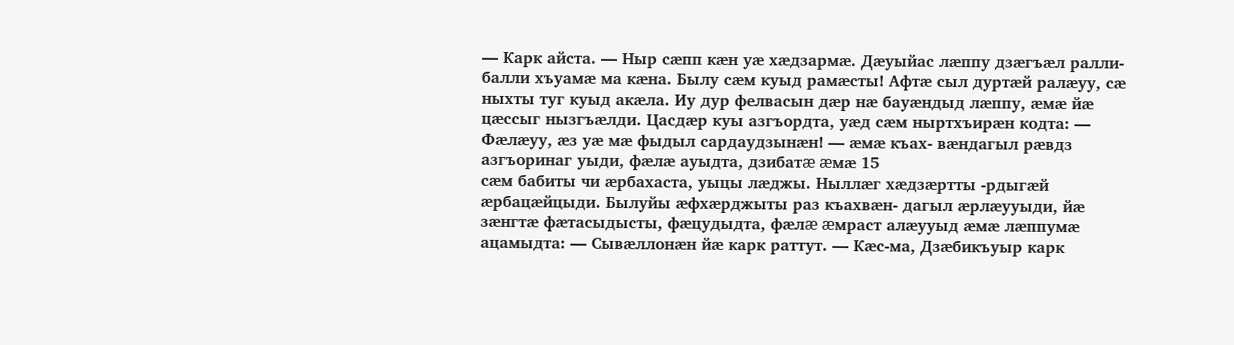— Карк айста. — Ныр сæпп кæн уæ хæдзармæ. Дæуыйас лæппу дзæгъæл ралли-балли хъуамæ ма кæна. Былу сæм куыд рамæсты! Афтæ сыл дуртæй ралæуу, сæ ныхты туг куыд акæла. Иу дур фелвасын дæр нæ бауæндыд лæппу, æмæ йæ цæссыг нызгъæлди. Цасдæр куы азгъордта, уæд сæм ныртхъирæн кодта: — Фæлæуу, æз уæ мæ фыдыл сардаудзынæн! — æмæ къах- вæндагыл рæвдз азгъоринаг уыди, фæлæ ауыдта, дзибатæ æмæ 15
сæм бабиты чи æрбахаста, уыцы лæджы. Ныллæг хæдзæртты -рдыгæй æрбацæйцыди. Былуйы æфхæрджыты раз къахвæн- дагыл æрлæууыди, йæ зæнгтæ фæтасыдысты, фæцудыдта, фæлæ æмраст алæууыд æмæ лæппумæ ацамыдта: — Сывæллонæн йæ карк раттут. — Кæс-ма, Дзæбикъуыр карк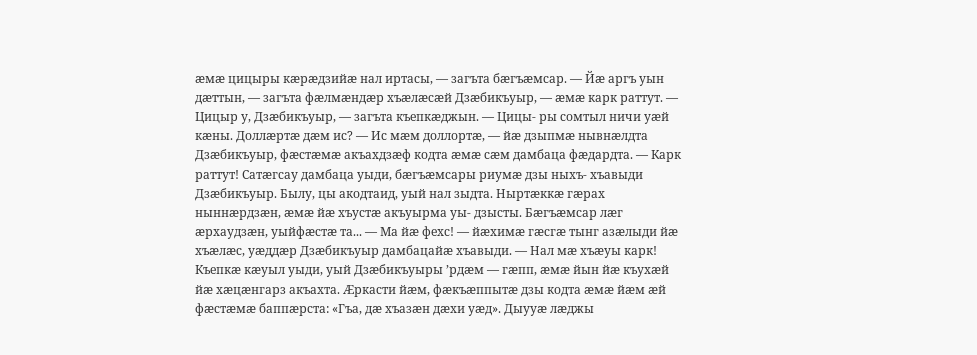æмæ цицыры кæрæдзийæ нал иртасы, — загъта бæгъæмсар. — Йæ аргъ уын дæттын, — загъта фæлмæндæр хъæлæсæй Дзæбикъуыр, — æмæ карк раттут. — Цицыр у, Дзæбикъуыр, — загъта къепкæджын. — Цицы- ры сомтыл ничи уæй кæны. Доллæртæ дæм ис? — Ис мæм доллортæ, — йæ дзыпмæ нывнæлдта Дзæбикъуыр, фæстæмæ акъахдзæф кодта æмæ сæм дамбаца фæдардта. — Карк раттут! Сатæгсау дамбаца уыди, бæгъæмсары риумæ дзы ныхъ- хъавыди Дзæбикъуыр. Былу, цы акодтаид, уый нал зыдта. Ныртæккæ гæрах ныннæрдзæн, æмæ йæ хъустæ акъуырма уы- дзысты. Бæгъæмсар лæг æрхаудзæн, уыйфæстæ та... — Ма йæ фехс! — йæхимæ гæсгæ тынг азæлыди йæ хъæлæс, уæддæр Дзæбикъуыр дамбацайæ хъавыди. — Нал мæ хъæуы карк! Къепкæ кæуыл уыди, уый Дзæбикъуыры ’рдæм — гæпп, æмæ йын йæ къухæй йæ хæцæнгарз акъахта. Æркасти йæм, фæкъæппытæ дзы кодта æмæ йæм æй фæстæмæ баппæрста: «Гъа, дæ хъазæн дæхи уæд». Дыууæ лæджы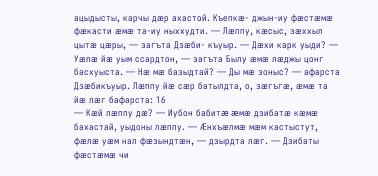ацыдысты, карчы дæр ахастой. Къепкæ- джын-иу фæстæмæ фæкасти æмæ та-иу ныххудти. — Лæппу, кæсыс, зæххыл цытæ цæры, — загъта Дзæби- къуыр. — Дæхи карк уыди? — Уæлæ йæ уым ссардтон, — загъта Былу æмæ лæджы цонг басхуыста. — Нæ мæ базыдтай? — Ды мæ зоныс? — афарста Дзæбикъуыр. Лæппу йæ сæр батылдта, о, зæгъгæ, æмæ та йæ лæг бафарста: 16
— Кæй лæппу дæ? — Иубон бабитæ æмæ дзибатæ кæмæ бахастай, уыдоны лæппу. — Æнхъæлмæ мæм кастыстут, фæлæ уæм нал фæзындтæн, — дзырдта лæг. — Дзибаты фæстæмæ чи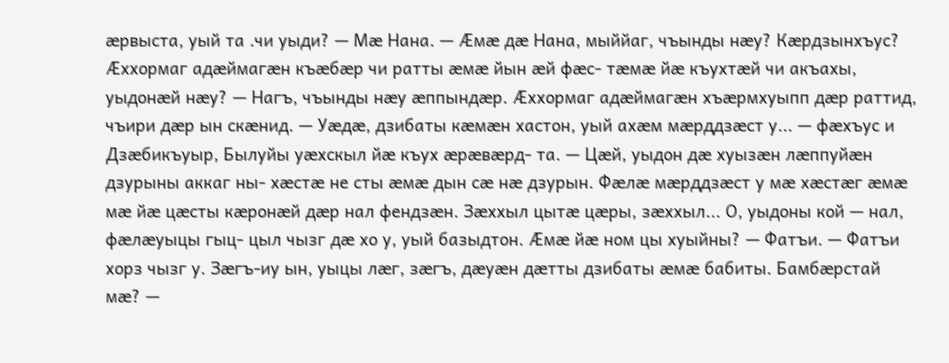æрвыста, уый та .чи уыди? — Мæ Нана. — Æмæ дæ Нана, мыййаг, чъынды нæу? Кæрдзынхъус? Æххормаг адæймагæн къæбæр чи ратты æмæ йын æй фæс- тæмæ йæ къухтæй чи акъахы, уыдонæй нæу? — Нагъ, чъынды нæу æппындæр. Æххормаг адæймагæн хъæрмхуыпп дæр раттид, чъири дæр ын скæнид. — Уæдæ, дзибаты кæмæн хастон, уый ахæм мæрддзæст у... — фæхъус и Дзæбикъуыр, Былуйы уæхскыл йæ къух æрæвæрд- та. — Цæй, уыдон дæ хуызæн лæппуйæн дзурыны аккаг ны- хæстæ не сты æмæ дын сæ нæ дзурын. Фæлæ мæрддзæст у мæ хæстæг æмæ мæ йæ цæсты кæронæй дæр нал фендзæн. Зæххыл цытæ цæры, зæххыл... О, уыдоны кой — нал, фæлæуыцы гыц- цыл чызг дæ хо у, уый базыдтон. Æмæ йæ ном цы хуыйны? — Фатъи. — Фатъи хорз чызг у. Зæгъ-иу ын, уыцы лæг, зæгъ, дæуæн дæтты дзибаты æмæ бабиты. Бамбæрстай мæ? —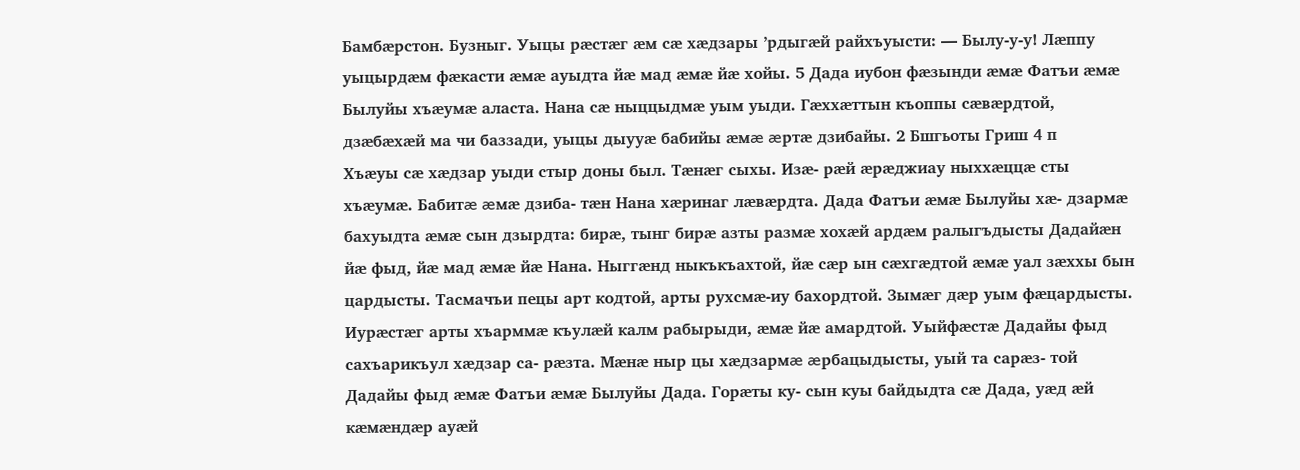Бамбæрстон. Бузныг. Уыцы рæстæг æм сæ хæдзары ’рдыгæй райхъуысти: — Былу-у-у! Лæппу уыцырдæм фæкасти æмæ ауыдта йæ мад æмæ йæ хойы. 5 Дада иубон фæзынди æмæ Фатъи æмæ Былуйы хъæумæ аласта. Нана сæ ныццыдмæ уым уыди. Гæххæттын къоппы сæвæрдтой, дзæбæхæй ма чи баззади, уыцы дыууæ бабийы æмæ æртæ дзибайы. 2 Бшгьоты Гриш 4 п
Хъæуы сæ хæдзар уыди стыр доны был. Тæнæг сыхы. Изæ- рæй æрæджиау ныххæццæ сты хъæумæ. Бабитæ æмæ дзиба- тæн Нана хæринаг лæвæрдта. Дада Фатъи æмæ Былуйы хæ- дзармæ бахуыдта æмæ сын дзырдта: бирæ, тынг бирæ азты размæ хохæй ардæм ралыгъдысты Дадайæн йæ фыд, йæ мад æмæ йæ Нана. Ныггæнд ныкъкъахтой, йæ сæр ын сæхгæдтой æмæ уал зæххы бын цардысты. Тасмачъи пецы арт кодтой, арты рухсмæ-иу бахордтой. Зымæг дæр уым фæцардысты. Иурæстæг арты хъарммæ къулæй калм рабырыди, æмæ йæ амардтой. Уыйфæстæ Дадайы фыд сахъарикъул хæдзар са- рæзта. Мæнæ ныр цы хæдзармæ æрбацыдысты, уый та сарæз- той Дадайы фыд æмæ Фатъи æмæ Былуйы Дада. Горæты ку- сын куы байдыдта сæ Дада, уæд æй кæмæндæр ауæй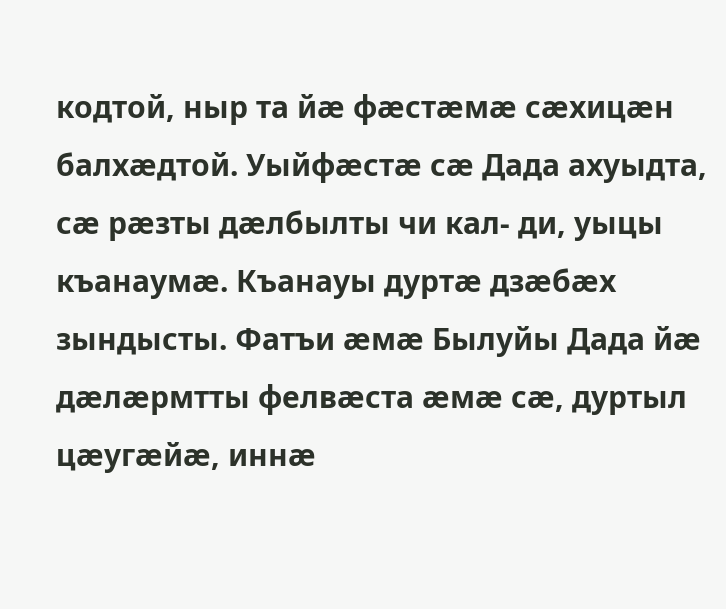кодтой, ныр та йæ фæстæмæ сæхицæн балхæдтой. Уыйфæстæ сæ Дада ахуыдта, сæ рæзты дæлбылты чи кал- ди, уыцы къанаумæ. Къанауы дуртæ дзæбæх зындысты. Фатъи æмæ Былуйы Дада йæ дæлæрмтты фелвæста æмæ сæ, дуртыл цæугæйæ, иннæ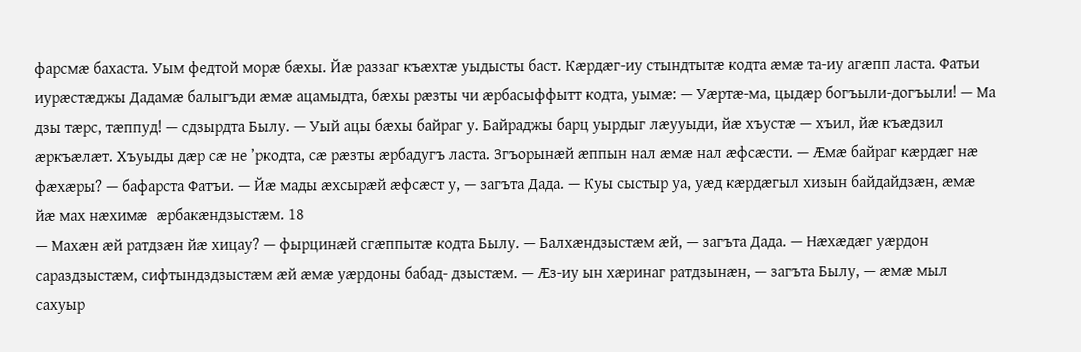фарсмæ бахаста. Уым федтой морæ бæхы. Йæ раззаг къæхтæ уыдысты баст. Кæрдæг-иу стындтытæ кодта æмæ та-иу агæпп ласта. Фатьи иурæстæджы Дадамæ балыгъди æмæ ацамыдта, бæхы рæзты чи æрбасыффытт кодта, уымæ: — Уæртæ-ма, цыдæр богъыли-догъыли! — Ма дзы тæрс, тæппуд! — сдзырдта Былу. — Уый ацы бæхы байраг у. Байраджы барц уырдыг лæууыди, йæ хъустæ — хъил, йæ къæдзил æркъæлæт. Хъуыды дæр сæ не ’ркодта, сæ рæзты æрбадугъ ласта. Згъорынæй æппын нал æмæ нал æфсæсти. — Æмæ байраг кæрдæг нæ фæхæры? — бафарста Фатъи. — Йæ мады æхсырæй æфсæст у, — загъта Дада. — Куы сыстыр уа, уæд кæрдæгыл хизын байдайдзæн, æмæ йæ мах нæхимæ æрбакæндзыстæм. 18
— Махæн æй ратдзæн йæ хицау? — фырцинæй сгæппытæ кодта Былу. — Балхæндзыстæм æй, — загъта Дада. — Нæхæдæг уæрдон сараздзыстæм, сифтындздзыстæм æй æмæ уæрдоны бабад- дзыстæм. — Æз-иу ын хæринаг ратдзынæн, — загъта Былу, — æмæ мыл сахуыр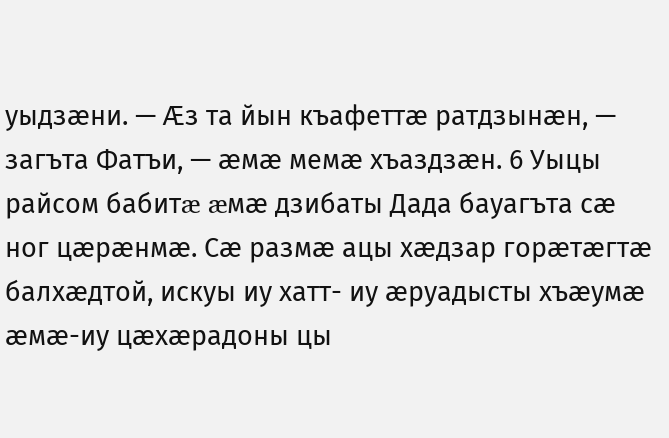уыдзæни. — Æз та йын къафеттæ ратдзынæн, — загъта Фатъи, — æмæ мемæ хъаздзæн. 6 Уыцы райсом бабитæ æмæ дзибаты Дада бауагъта сæ ног цæрæнмæ. Сæ размæ ацы хæдзар горæтæгтæ балхæдтой, искуы иу хатт- иу æруадысты хъæумæ æмæ-иу цæхæрадоны цы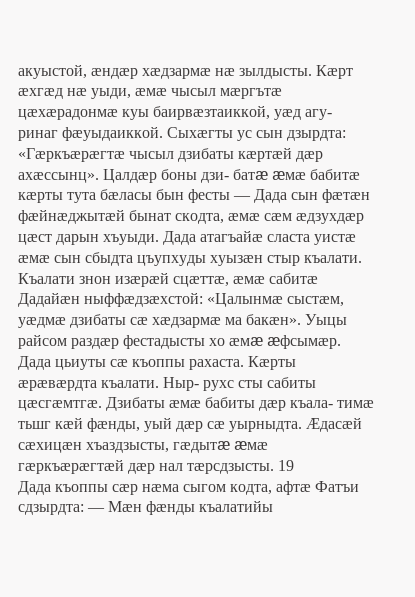акуыстой, æндæр хæдзармæ нæ зылдысты. Кæрт æхгæд нæ уыди, æмæ чысыл мæргътæ цæхæрадонмæ куы баирвæзтаиккой, уæд агу- ринаг фæуыдаиккой. Сыхæгты ус сын дзырдта: «Гæркъæрæгтæ чысыл дзибаты кæртæй дæр ахæссынц». Цалдæр боны дзи- батæ æмæ бабитæ кæрты тута бæласы бын фесты — Дада сын фæтæн фæйнæджытæй бынат скодта, æмæ сæм æдзухдæр цæст дарын хъуыди. Дада атагъайæ сласта уистæ æмæ сын сбыдта цъупхуды хуызæн стыр къалати. Къалати знон изæрæй сцæттæ, æмæ сабитæ Дадайæн ныффæдзæхстой: «Цалынмæ сыстæм, уæдмæ дзибаты сæ хæдзармæ ма бакæн». Уыцы райсом раздæр фестадысты хо æмæ æфсымæр. Дада цьиуты сæ къоппы рахаста. Кæрты æрæвæрдта къалати. Ныр- рухс сты сабиты цæсгæмтгæ. Дзибаты æмæ бабиты дæр къала- тимæ тьшг кæй фæнды, уый дæр сæ уырныдта. Æдасæй сæхицæн хъаздзысты, гæдытæ æмæ гæркъæрæгтæй дæр нал тæрсдзысты. 19
Дада къоппы сæр нæма сыгом кодта, афтæ Фатъи сдзырдта: — Мæн фæнды къалатийы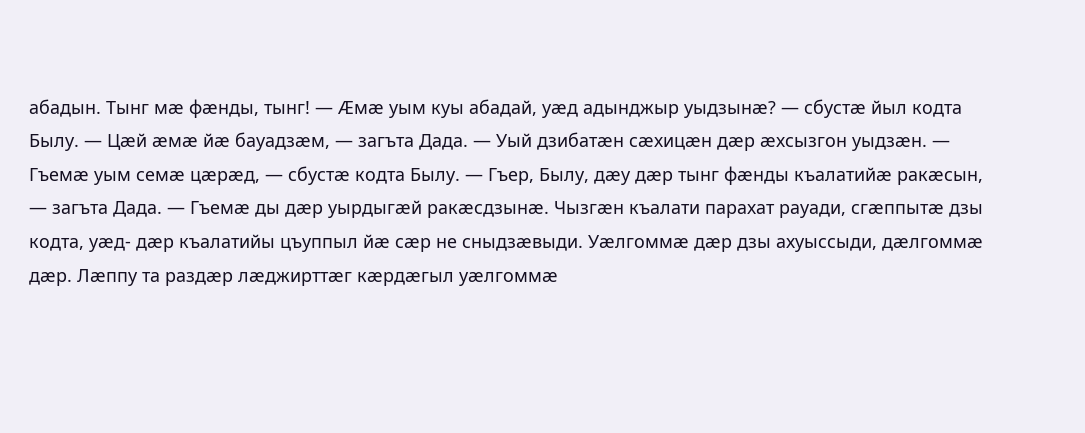абадын. Тынг мæ фæнды, тынг! — Æмæ уым куы абадай, уæд адынджыр уыдзынæ? — сбустæ йыл кодта Былу. — Цæй æмæ йæ бауадзæм, — загъта Дада. — Уый дзибатæн сæхицæн дæр æхсызгон уыдзæн. — Гъемæ уым семæ цæрæд, — сбустæ кодта Былу. — Гъер, Былу, дæу дæр тынг фæнды къалатийæ ракæсын, — загъта Дада. — Гъемæ ды дæр уырдыгæй ракæсдзынæ. Чызгæн къалати парахат рауади, сгæппытæ дзы кодта, уæд- дæр къалатийы цъуппыл йæ сæр не сныдзæвыди. Уæлгоммæ дæр дзы ахуыссыди, дæлгоммæ дæр. Лæппу та раздæр лæджирттæг кæрдæгыл уæлгоммæ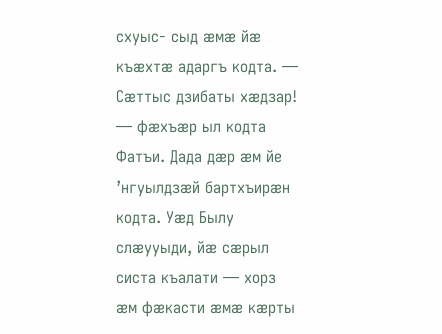схуыс- сыд æмæ йæ къæхтæ адаргъ кодта. — Сæттыс дзибаты хæдзар! — фæхъæр ыл кодта Фатъи. Дада дæр æм йе ’нгуылдзæй бартхъирæн кодта. Уæд Былу слæууыди, йæ сæрыл систа къалати — хорз æм фæкасти æмæ кæрты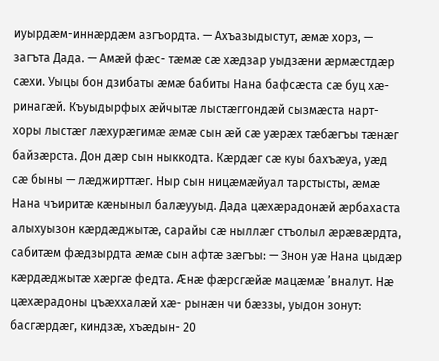иуырдæм-иннæрдæм азгъордта. — Ахъазыдыстут, æмæ хорз, — загъта Дада. — Амæй фæс- тæмæ сæ хæдзар уыдзæни æрмæстдæр сæхи. Уыцы бон дзибаты æмæ бабиты Нана бафсæста сæ буц хæ- ринагæй. Къуыдырфых æйчытæ лыстæггондæй сызмæста нарт- хоры лыстæг лæхурæгимæ æмæ сын æй сæ уæрæх тæбæгъы тæнæг байзæрста. Дон дæр сын ныккодта. Кæрдæг сæ куы бахъæуа, уæд сæ быны — лæджирттæг. Ныр сын ницæмæйуал тарстысты, æмæ Нана чъиритæ кæныныл балæууыд. Дада цæхæрадонæй æрбахаста алыхуызон кæрдæджытæ, сарайы сæ ныллæг стъолыл æрæвæрдта, сабитæм фæдзырдта æмæ сын афтæ зæгъы: — Знон уæ Нана цыдæр кæрдæджытæ хæргæ федта. Æнæ фæрсгæйæ мацæмæ ’вналут. Нæ цæхæрадоны цъæххалæй хæ- рынæн чи бæззы, уыдон зонут: басгæрдæг, киндзæ, хъæдын- 20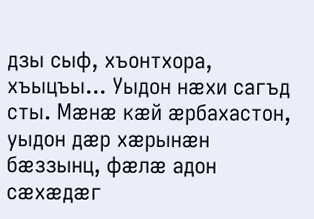дзы сыф, хъонтхора, хъыцъы... Уыдон нæхи сагъд сты. Мæнæ кæй æрбахастон, уыдон дæр хæрынæн бæззынц, фæлæ адон сæхæдæг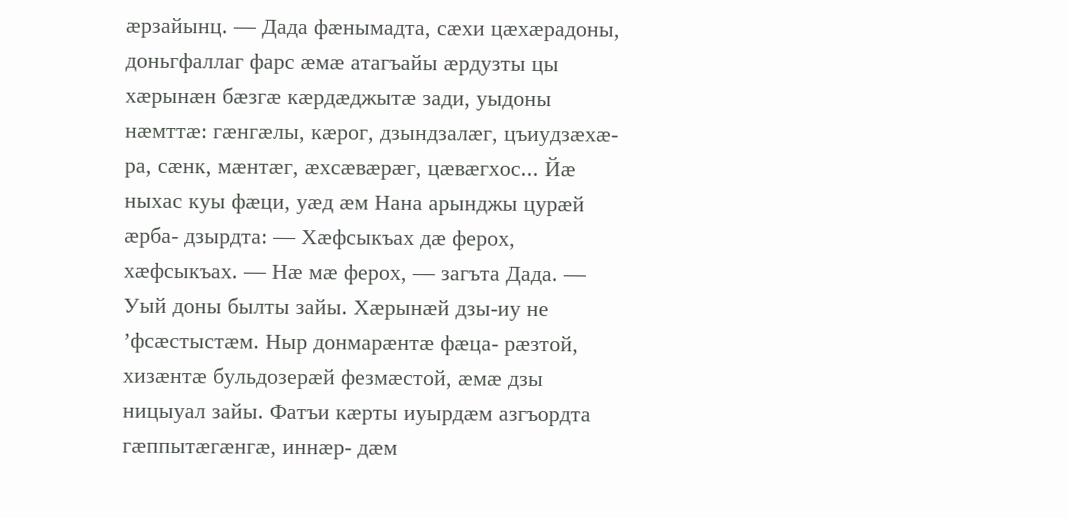æрзайынц. — Дада фæнымадта, сæхи цæхæрадоны, доньгфаллаг фарс æмæ атагъайы æрдузты цы хæрынæн бæзгæ кæрдæджытæ зади, уыдоны нæмттæ: гæнгæлы, кæрог, дзындзалæг, цъиудзæхæ- ра, сæнк, мæнтæг, æхсæвæрæг, цæвæгхос... Йæ ныхас куы фæци, уæд æм Нана арынджы цурæй æрба- дзырдта: — Хæфсыкъах дæ ферох, хæфсыкъах. — Нæ мæ ферох, — загъта Дада. — Уый доны былты зайы. Хæрынæй дзы-иу не ’фсæстыстæм. Ныр донмарæнтæ фæца- рæзтой, хизæнтæ бульдозерæй фезмæстой, æмæ дзы ницыуал зайы. Фатъи кæрты иуырдæм азгъордта гæппытæгæнгæ, иннæр- дæм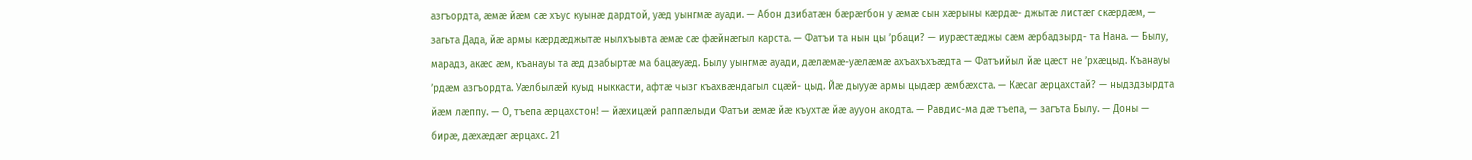азгъордта, æмæ йæм сæ хъус куынæ дардтой, уæд уынгмæ ауади. — Абон дзибатæн бæрæгбон у æмæ сын хæрыны кæрдæ- джытæ листæг скæрдæм, — загьта Дада, йæ армы кæрдæджытæ нылхъывта æмæ сæ фæйнæгыл карста. — Фатъи та нын цы ’рбаци? — иурæстæджы сæм æрбадзырд- та Нана. — Былу, марадз, акæс æм, къанауы та æд дзабыртæ ма бацæуæд. Былу уынгмæ ауади, дæлæмæ-уæлæмæ ахъахъхъæдта — Фатъийыл йæ цæст не ’рхæцыд. Къанауы ’рдæм азгъордта. Уæлбылæй куыд ныккасти, афтæ чызг къахвæндагыл сцæй- цыд. Йæ дыууæ армы цыдæр æмбæхста. — Кæсаг æрцахстай? — ныдздзырдта йæм лæппу. — О, тъепа æрцахстон! — йæхицæй раппæлыди Фатъи æмæ йæ къухтæ йæ аууон акодта. — Равдис-ма дæ тъепа, — загъта Былу. — Доны — бирæ, дæхæдæг æрцахс. 21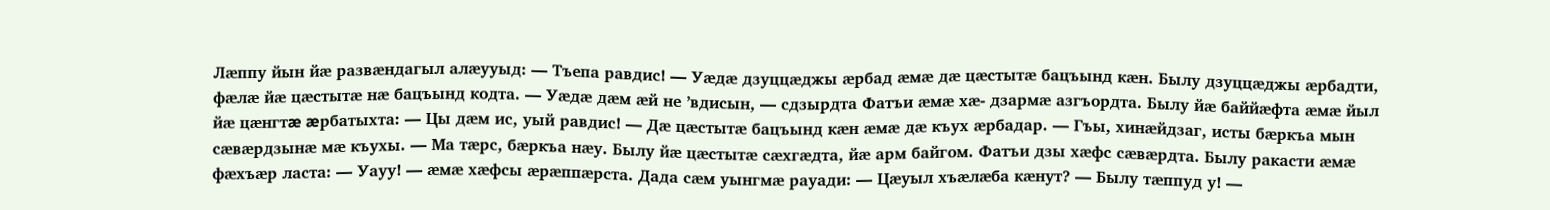Лæппу йын йæ развæндагыл алæууыд: — Тъепа равдис! — Уæдæ дзуццæджы æрбад æмæ дæ цæстытæ бацъынд кæн. Былу дзуццæджы æрбадти, фæлæ йæ цæстытæ нæ бацъынд кодта. — Уæдæ дæм æй не ’вдисын, — сдзырдта Фатъи æмæ хæ- дзармæ азгъордта. Былу йæ баййæфта æмæ йыл йæ цæнгтæ æрбатыхта: — Цы дæм ис, уый равдис! — Дæ цæстытæ бацъынд кæн æмæ дæ къух æрбадар. — Гъы, хинæйдзаг, исты бæркъа мын сæвæрдзынæ мæ къухы. — Ма тæрс, бæркъа нæу. Былу йæ цæстытæ сæхгæдта, йæ арм байгом. Фатъи дзы хæфс сæвæрдта. Былу ракасти æмæ фæхъæр ласта: — Уауу! — æмæ хæфсы æрæппæрста. Дада сæм уынгмæ рауади: — Цæуыл хъæлæба кæнут? — Былу тæппуд у! —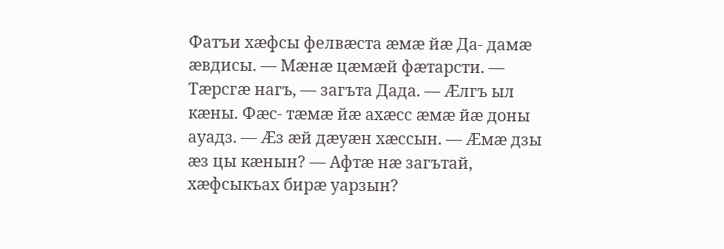Фатъи хæфсы фелвæста æмæ йæ Да- дамæ æвдисы. — Мæнæ цæмæй фæтарсти. — Тæрсгæ нагъ, — загъта Дада. — Æлгъ ыл кæны. Фæс- тæмæ йæ ахæсс æмæ йæ доны ауадз. — Æз æй дæуæн хæссын. — Æмæ дзы æз цы кæнын? — Афтæ нæ загътай, хæфсыкъах бирæ уарзын?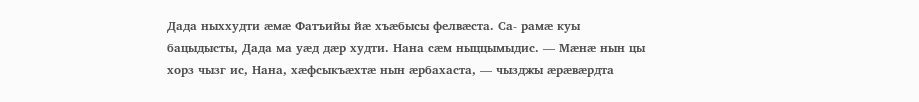Дада ныххудти æмæ Фатъийы йæ хъæбысы фелвæста. Са- рамæ куы бацыдысты, Дада ма уæд дæр худти. Нана сæм ныццымыдис. — Мæнæ нын цы хорз чызг ис, Нана, хæфсыкъæхтæ нын æрбахаста, — чызджы æрæвæрдта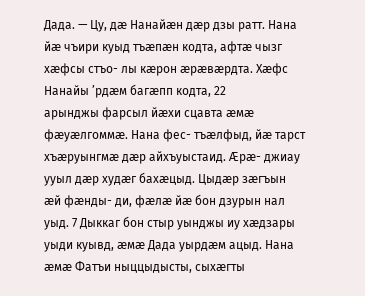Дада. — Цу, дæ Нанайæн дæр дзы ратт. Нана йæ чъири куыд тъæпæн кодта, афтæ чызг хæфсы стъо- лы кæрон æрæвæрдта. Хæфс Нанайы ’рдæм багæпп кодта, 22
арынджы фарсыл йæхи сцавта æмæ фæуæлгоммæ. Нана фес- тъæлфыд, йæ тарст хъæруынгмæ дæр айхъуыстаид. Æрæ- джиау ууыл дæр худæг бахæцыд. Цыдæр зæгъын æй фæнды- ди, фæлæ йæ бон дзурын нал уыд. 7 Дыккаг бон стыр уынджы иу хæдзары уыди куывд, æмæ Дада уырдæм ацыд. Нана æмæ Фатъи ныццыдысты, сыхæгты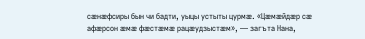сæнæфсиры бын чи бадти, уыцы устыты цурмæ. «Цæмæйдæр сæ афæрсон æмæ фæстæмæ рацæудзыстæм», — загъта Нана,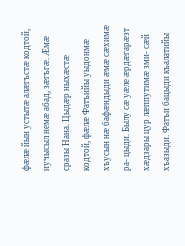фæлæ йын устытæ алæгъстæ кодтой, иучысыл немæ абад, зæгъгæ. Æмæ сразы Нана. Цыдæр ныхæстæ кодтой, фæлæ Фатъийы уыдонмæ хъусын нæ бафæндыди æмæ сæхимæ ра- цыди. Былу сæ уæле æрдæгарæзт хæдзары цур лæппутимæ зми- сæй хъазыди. Фатъи бацыди къалатийы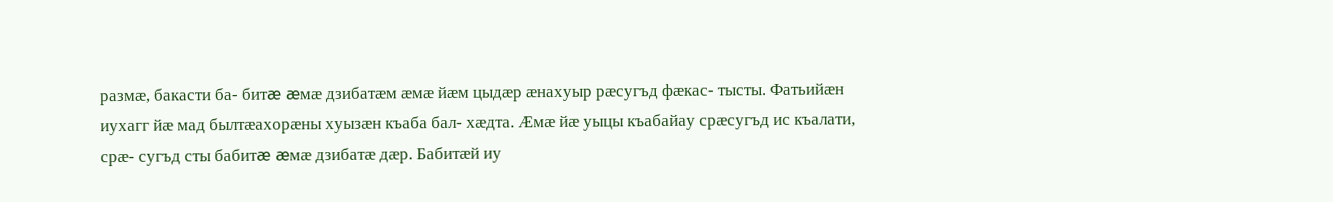размæ, бакасти ба- битæ æмæ дзибатæм æмæ йæм цыдæр æнахуыр рæсугъд фæкас- тысты. Фатьийæн иухагг йæ мад былтæахорæны хуызæн къаба бал- хæдта. Æмæ йæ уыцы къабайау срæсугъд ис къалати, срæ- сугъд сты бабитæ æмæ дзибатæ дæр. Бабитæй иу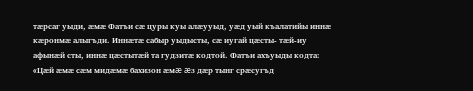тæрсаг уыди, æмæ Фатъи сæ цуры куы алæууыд, уæд уый къалатийы иннæ кæронмæ алыгъди. Иннæтæ сабыр уыдысты, сæ иугай цæсты- тæй-иу афынæй сты, иннæ цæстытæй та гудзитæ кодтой. Фатъи ахъуыды кодта: «Цæй æмæ сæм мидæмæ бахизон æмæ æз дæр тынг срæсугъд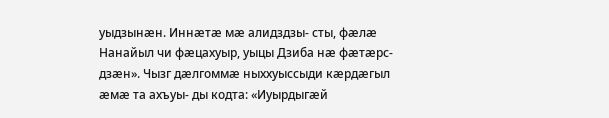уыдзынæн. Иннæтæ мæ алидздзы- сты, фæлæ Нанайыл чи фæцахуыр, уыцы Дзиба нæ фæтæрс- дзæн». Чызг дæлгоммæ ныххуыссыди кæрдæгыл æмæ та ахъуы- ды кодта: «Иуырдыгæй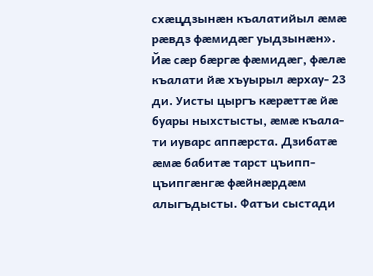схæцдзынæн къалатийыл æмæ рæвдз фæмидæг уыдзынæн». Йæ сæр бæргæ фæмидæг, фæлæ къалати йæ хъуырыл æрхау- 23
ди. Уисты цыргъ кæрæттæ йæ буары ныхстысты, æмæ къала- ти иуварс аппæрста. Дзибатæ æмæ бабитæ тарст цъипп-цъипгæнгæ фæйнæрдæм алыгъдысты. Фатъи сыстади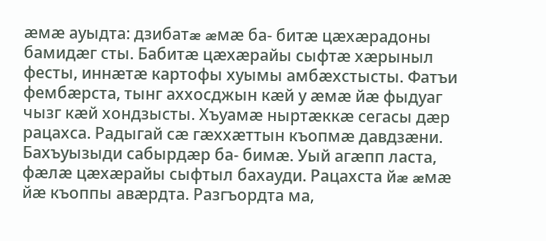æмæ ауыдта: дзибатæ æмæ ба- битæ цæхæрадоны бамидæг сты. Бабитæ цæхæрайы сыфтæ хæрыныл фесты, иннæтæ картофы хуымы амбæхстысты. Фатъи фембæрста, тынг аххосджын кæй у æмæ йæ фыдуаг чызг кæй хондзысты. Хъуамæ ныртæккæ сегасы дæр рацахса. Радыгай сæ гæххæттын къопмæ давдзæни. Бахъуызыди сабырдæр ба- бимæ. Уый агæпп ласта, фæлæ цæхæрайы сыфтыл бахауди. Рацахста йæ æмæ йæ къоппы авæрдта. Разгъордта ма,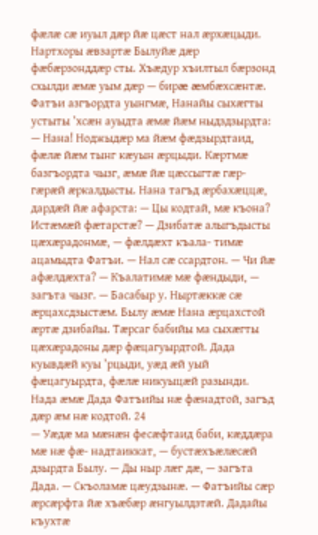фæлæ сæ иуыл дæр йæ цæст нал æрхæцыди. Нартхоры æвзартæ Былуйæ дæр фæбæрзонддæр сты. Хъæдур хъилтыл бæрзонд схылди æмæ уым дæр — бирæ æмбæхсæнтæ. Фатъи азгъордта уынгмæ, Нанайы сыхæгты устыты ’хсæн ауыдта æмæ йæм ныдздзырдта: — Нана! Ноджыдæр ма йæм фæдзырдтаид, фæлæ йæм тынг кæуын æрцыди. Кæртмæ базгъордта чызг, æмæ йæ цæссыгтæ гæр- гæрæй æркалдысты. Нана тагъд æрбахæццæ, дардæй йæ афарста: — Цы кодтай, мæ къона? Истæмæй фæтарстæ? — Дзибатæ алыгъдысты цæхæрадонмæ, — фæлдæхт къала- тимæ ацамыдта Фатъи. — Нал сæ ссардтон. — Чи йæ афæлдæхта? — Къалатимæ мæ фæндыди, — загъта чызг. — Басабыр у. Ныртæккæ сæ æрцахсдзыстæм. Былу æмæ Нана æрцахстой æртæ дзибайы. Тæрсаг бабийы ма сыхæгты цæхæрадоны дæр фæцагуырдтой. Дада куывдæй куы ’рцыди, уæд æй уый фæцагуырдта, фæлæ никуыцæй разынди. Нада æмæ Дада Фатъийы нæ фæнадтой, загъд дæр æм нæ кодтой. 24
— Уæдæ ма мæнæн фесæфтаид баби, кæддæра мæ нæ фæ- надтаиккат, — бустæхъæлæсæй дзырдта Былу. — Ды ныр лæг дæ, — загъта Дада. — Скъоламæ цæудзынæ. — Фатъийы сæр æрсæрфта йæ хъæбæр æнгуылдзтæй. Дадайы къухтæ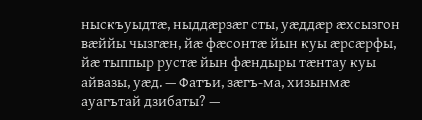ныскъуыдтæ, ныддæрзæг сты, уæддæр æхсызгон вæййы чызгæн, йæ фæсонтæ йын куы æрсæрфы, йæ тыппыр рустæ йын фæндыры тæнтау куы айвазы, уæд. — Фатъи, зæгъ-ма, хизынмæ ауагътай дзибаты? —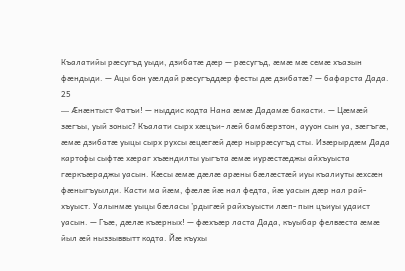Къалатийы рæсугъд уыди, дзибатæ дæр — рæсугъд, æмæ мæ семæ хъазын фæндыди. — Ацы бон уæлдай рæсугъддæр фесты дæ дзибатæ? — бафарста Дада. 25
— Æнæнтыст Фатъи! — ныддис кодта Нана æмæ Дадамæ бакасти. — Цæмæй зæгъы, уый зоныс? Къалати сырх хæцъи- лæй бамбæрзтон, аууон сын уа, зæгъгæ, æмæ дзибатæ уыцы сырх рухсы æцæгæй дæр ныррæсугъд сты. Изæрырдæм Дада картофы сыфтæ хæраг хъæндилты уыгъта æмæ иурæстæджы айхъуыста гæркъæраджы уасын. Кæсы æмæ дæлæ арæны бæлæстæй иуы къалиуты æхсæн фæныгъуылди. Касти ма йæм, фæлæ йæ нал федта, йæ уасын дæр нал рай- хъуыст. Уалынмæ уыцы бæласы ’рдыгæй райхъуысти лæп- пын цъиуы удаист уасын. — Гъæ, дæлæ къæрных! — фæхъæр ласта Дада, къуыбар фелвæста æмæ йыл æй ныззыввытт кодта. Йæ къухы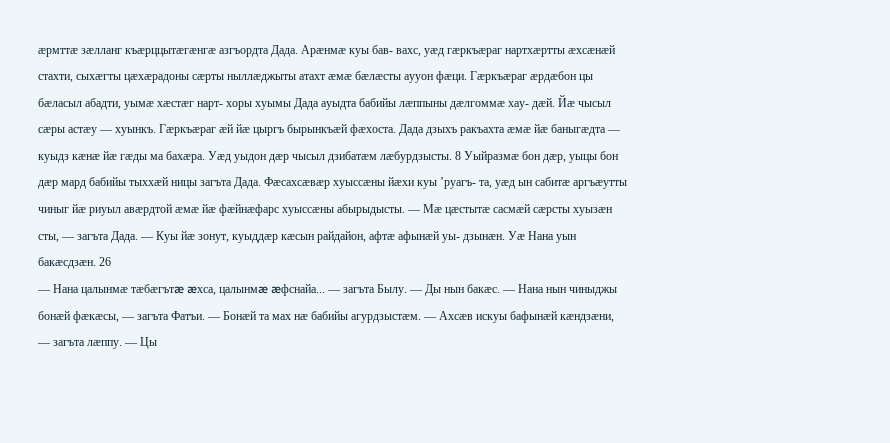æрмттæ зæлланг къæрццытæгæнгæ азгъордта Дада. Арæнмæ куы бав- вахс, уæд гæркъæраг нартхæртты æхсæнæй стахти, сыхæгты цæхæрадоны сæрты ныллæджыты атахт æмæ бæлæсты аууон фæци. Гæркъæраг æрдæбон цы бæласыл абадти, уымæ хæстæг нарт- хоры хуымы Дада ауыдта бабийы лæппыны дæлгоммæ хау- дæй. Йæ чысыл сæры астæу — хуынкъ. Гæркъæраг æй йæ цыргъ бырынкъæй фæхоста. Дада дзыхъ ракъахта æмæ йæ баныгæдта — куыдз кæнæ йæ гæды ма бахæра. Уæд уыдон дæр чысыл дзибатæм лæбурдзысты. 8 Уыйразмæ бон дæр, уыцы бон дæр мард бабийы тыххæй ницы загъта Дада. Фæсахсæвæр хуыссæны йæхи куы ’руагъ- та, уæд ын сабитæ аргъæутты чиныг йæ риуыл авæрдтой æмæ йæ фæйнæфарс хуыссæны абырыдысты. — Мæ цæстытæ сасмæй сæрсты хуызæн сты, — загъта Дада. — Куы йæ зонут, куыддæр кæсын райдайон, афтæ афынæй уы- дзынæн. Уæ Нана уын бакæсдзæн. 26
— Нана цалынмæ тæбæгътæ æхса, цалынмæ æфснайа... — загъта Былу. — Ды нын бакæс. — Нана нын чиныджы бонæй фæкæсы, — загъта Фатъи. — Бонæй та мах нæ бабийы агурдзыстæм. — Ахсæв искуы бафынæй кæндзæни, — загъта лæппу. — Цы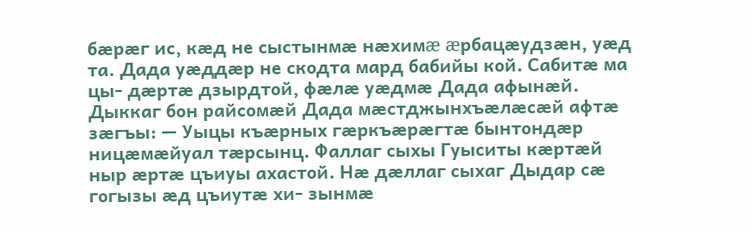бæрæг ис, кæд не сыстынмæ нæхимæ æрбацæудзæн, уæд та. Дада уæддæр не скодта мард бабийы кой. Сабитæ ма цы- дæртæ дзырдтой, фæлæ уæдмæ Дада афынæй. Дыккаг бон райсомæй Дада мæстджынхъæлæсæй афтæ зæгъы: — Уыцы къæрных гæркъæрæгтæ бынтондæр ницæмæйуал тæрсынц. Фаллаг сыхы Гуыситы кæртæй ныр æртæ цъиуы ахастой. Нæ дæллаг сыхаг Дыдар сæ гогызы æд цъиутæ хи- зынмæ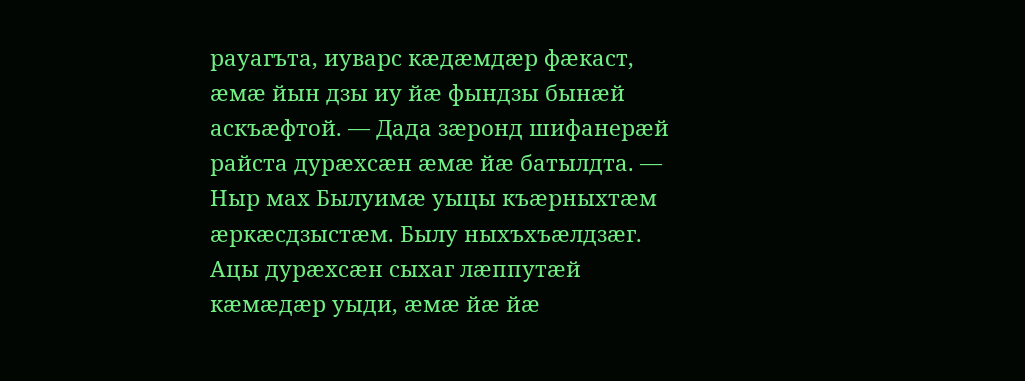рауагъта, иуварс кæдæмдæр фæкаст, æмæ йын дзы иу йæ фындзы бынæй аскъæфтой. — Дада зæронд шифанерæй райста дурæхсæн æмæ йæ батылдта. — Ныр мах Былуимæ уыцы къæрныхтæм æркæсдзыстæм. Былу ныхъхъæлдзæг. Ацы дурæхсæн сыхаг лæппутæй кæмæдæр уыди, æмæ йæ йæ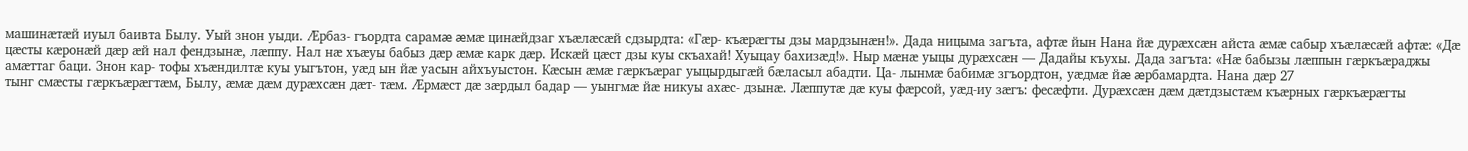машинæтæй иуыл баивта Былу. Уый знон уыди. Æрбаз- гъордта сарамæ æмæ цинæйдзаг хъæлæсæй сдзырдта: «Гæр- къæрæгты дзы мардзынæн!». Дада ницыма загъта, афтæ йын Нана йæ дурæхсæн айста æмæ сабыр хъæлæсæй афтæ: «Дæ цæсты кæронæй дæр æй нал фендзынæ, лæппу. Нал нæ хъæуы бабыз дæр æмæ карк дæр. Искæй цæст дзы куы скъахай! Хуыцау бахизæд!». Ныр мæнæ уыцы дурæхсæн — Дадайы къухы. Дада загъта: «Нæ бабызы лæппын гæркъæраджы амæттаг баци. Знон кар- тофы хъæндилтæ куы уыгътон, уæд ын йæ уасын айхъуыстон. Кæсын æмæ гæркъæраг уыцырдыгæй бæласыл абадти. Ца- лынмæ бабимæ згъордтон, уæдмæ йæ æрбамардта. Нана дæр 27
тынг смæсты гæркъæрæгтæм, Былу, æмæ дæм дурæхсæн дæт- тæм. Æрмæст дæ зæрдыл бадар — уынгмæ йæ никуы ахæс- дзынæ. Лæппутæ дæ куы фæрсой, уæд-иу зæгъ: фесæфти. Дурæхсæн дæм дæтдзыстæм къæрных гæркъæрæгты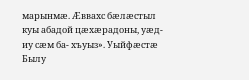марынмæ. Æввахс бæлæстыл куы абадой цæхæрадоны, уæд-иу сæм ба- хъуыз». Уыйфæстæ Былу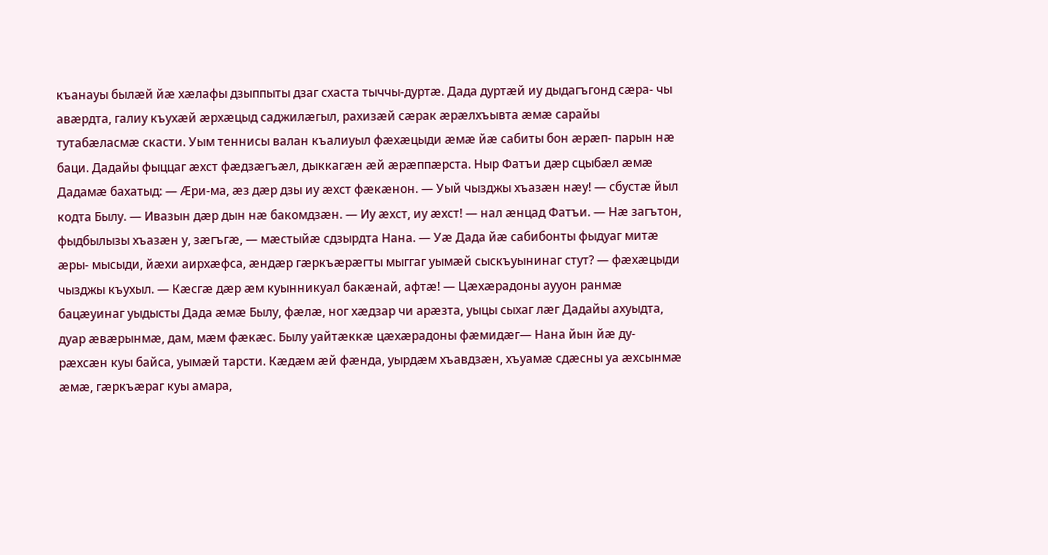къанауы былæй йæ хæлафы дзыппыты дзаг схаста тыччы-дуртæ. Дада дуртæй иу дыдагъгонд сæра- чы авæрдта, галиу къухæй æрхæцыд саджилæгыл, рахизæй сæрак æрæлхъывта æмæ сарайы тутабæласмæ скасти. Уым теннисы валан къалиуыл фæхæцыди æмæ йæ сабиты бон æрæп- парын нæ баци. Дадайы фыццаг æхст фæдзæгъæл, дыккагæн æй æрæппæрста. Ныр Фатъи дæр сцыбæл æмæ Дадамæ бахатыд: — Æри-ма, æз дæр дзы иу æхст фæкæнон. — Уый чызджы хъазæн нæу! — сбустæ йыл кодта Былу. — Ивазын дæр дын нæ бакомдзæн. — Иу æхст, иу æхст! — нал æнцад Фатъи. — Нæ загътон, фыдбылызы хъазæн у, зæгъгæ, — мæстыйæ сдзырдта Нана. — Уæ Дада йæ сабибонты фыдуаг митæ æры- мысыди, йæхи аирхæфса, æндæр гæркъæрæгты мыггаг уымæй сыскъуынинаг стут? — фæхæцыди чызджы къухыл. — Кæсгæ дæр æм куынникуал бакæнай, афтæ! — Цæхæрадоны аууон ранмæ бацæуинаг уыдысты Дада æмæ Былу, фæлæ, ног хæдзар чи арæзта, уыцы сыхаг лæг Дадайы ахуыдта, дуар æвæрынмæ, дам, мæм фæкæс. Былу уайтæккæ цæхæрадоны фæмидæг— Нана йын йæ ду- рæхсæн куы байса, уымæй тарсти. Кæдæм æй фæнда, уырдæм хъавдзæн, хъуамæ сдæсны уа æхсынмæ æмæ, гæркъæраг куы амара,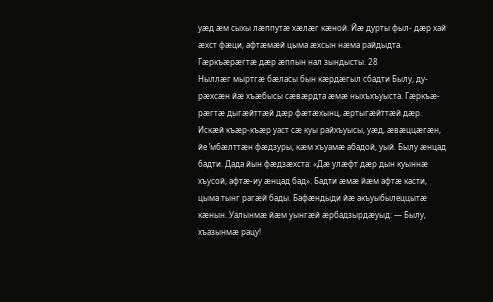уæд æм сыхы лæппутæ хæлæг кæной. Йæ дурты фыл- дæр хай æхст фæци, афтæмæй цыма æхсын нæма райдыдта. Гæркъæрæгтæ дæр æппын нал зындысты. 28
Ныллæг мыртгæ бæласы бын кæрдæгыл сбадти Былу, ду- рæхсæн йæ хъæбысы сæвæрдта æмæ ныхъхъуыста. Гæркъæ- рæгтæ дыгæйттæй дæр фæтæхынц, æртыгæйттæй дæр. Искæй къæр-къæр уаст сæ куы райхъуысы, уæд, æвæццæгæн, йе ’мбæлттæн фæдзуры, кæм хъуамæ абадой, уый. Былу æнцад бадти. Дада йын фæдзæхста: «Дæ улæфт дæр дын куыннæ хъусой, афтæ-иу æнцад бад». Бадти æмæ йæм афтæ касти, цыма тынг рагæй бады. Бафæндыди йæ акъуыбылеццытæ кæнын. Уалынмæ йæм уынгæй æрбадзырдæуыд: — Былу, хъазынмæ рацу!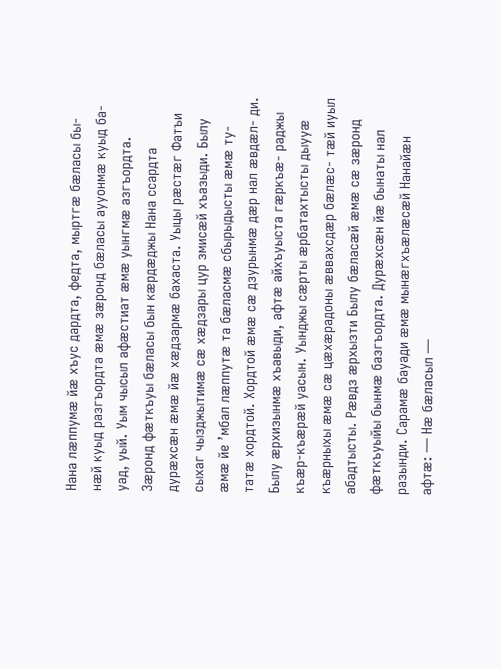Нана лæппумæ йæ хъус дардта, федта, мыртгæ бæласы бы- нæй куыд разгъордта æмæ зæронд бæласы аууонмæ куыд ба- уад, уый. Уым чысыл афæстиат æмæ уынгмæ азгъордта. Зæронд фæткъуы бæласы бын кæрдæджы Нана ссардта дурæхсæн æмæ йæ хæдзармæ бахаста. Уыцы рæстæг Фатъи сыхаг чызджытимæ сæ хæдзары цур змисæй хъазыди. Былу æмæ йе ’мбал лæппутæ та бæласмæ сбырыдысты æмæ ту- татæ хордтой. Хордтой æмæ сæ дзурынмæ дæр нал æвдæл- ди. Былу æрхизынмæ хъавыди, афтæ айхъуыста гæркъæ- раджы къæр-къæрæй уасын. Уынджы сæрты æрбатахтысты дыууæ къæрныхы æмæ сæ цæхæрадоны æввахсдæр бæлæс- тæй иуыл абадтысты. Рæвдз æрхызти Былу бæласæй æмæ сæ зæронд фæткъуыйы бынмæ базгъордта. Дурæхсæн йæ бынаты нал разынди. Сарамæ бауади æмæ мынæгхъæлæсæй Нанайæн афтæ: — Нæ бæласыл —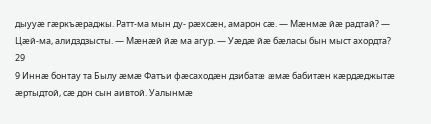дыууæ гæркъæраджы. Ратт-ма мын ду- рæхсæн, амарон сæ. — Мæнмæ йæ радтай? — Цæй-ма, алидздзысты. — Мæнæй йæ ма агур. — Уæдæ йæ бæласы бын мыст ахордта? 29
9 Иннæ бонтау та Былу æмæ Фатъи фæсаходæн дзибатæ æмæ бабитæн кæрдæджытæ æртыдтой, сæ дон сын аивтой. Уалынмæ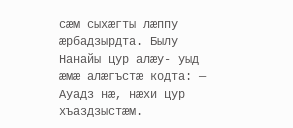сæм сыхæгты лæппу æрбадзырдта. Былу Нанайы цур алæу- уыд æмæ алæгъстæ кодта: — Ауадз нæ, нæхи цур хъаздзыстæм.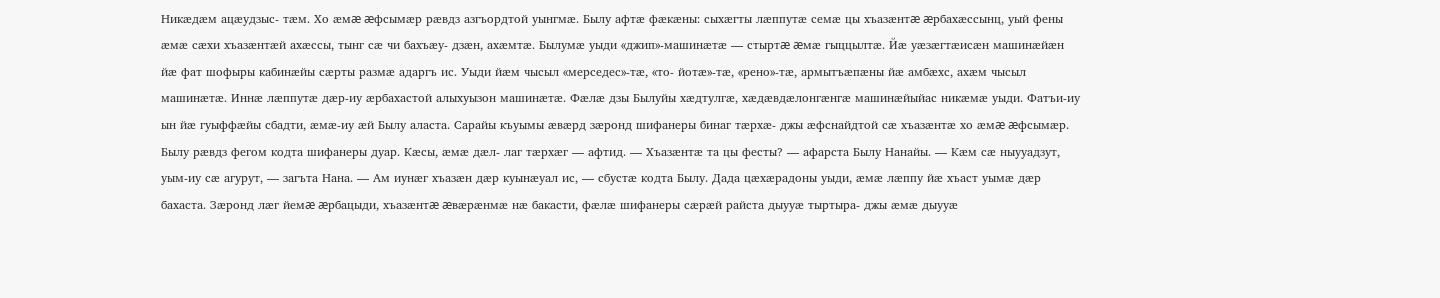Никæдæм ацæудзыс- тæм. Хо æмæ æфсымæр рæвдз азгъордтой уынгмæ. Былу афтæ фæкæны: сыхæгты лæппутæ семæ цы хъазæнтæ æрбахæссынц, уый фены æмæ сæхи хъазæнтæй ахæссы, тынг сæ чи бахъæу- дзæн, ахæмтæ. Былумæ уыди «джип»-машинæтæ — стыртæ æмæ гыццылтæ. Йæ уæзæгтæисæн машинæйæн йæ фат шофыры кабинæйы сæрты размæ адаргъ ис. Уыди йæм чысыл «мерседес»-тæ, «то- йотæ»-тæ, «рено»-тæ, армытъæпæны йæ амбæхс, ахæм чысыл машинæтæ. Иннæ лæппутæ дæр-иу æрбахастой алыхуызон машинæтæ. Фæлæ дзы Былуйы хæдтулгæ, хæдæвдæлонгæнгæ машинæйыйас никæмæ уыди. Фатъи-иу ын йæ гуыффæйы сбадти, æмæ-иу æй Былу аласта. Сарайы къуымы æвæрд зæронд шифанеры бинаг тæрхæ- джы æфснайдтой сæ хъазæнтæ хо æмæ æфсымæр. Былу рæвдз фегом кодта шифанеры дуар. Кæсы, æмæ дæл- лаг тæрхæг — афтид. — Хъазæнтæ та цы фесты? — афарста Былу Нанайы. — Кæм сæ ныууадзут, уым-иу сæ агурут, — загъта Нана. — Ам иунæг хъазæн дæр куынæуал ис, — сбустæ кодта Былу. Дада цæхæрадоны уыди, æмæ лæппу йæ хъаст уымæ дæр бахаста. Зæронд лæг йемæ æрбацыди, хъазæнтæ æвæрæнмæ нæ бакасти, фæлæ шифанеры сæрæй райста дыууæ тыртыра- джы æмæ дыууæ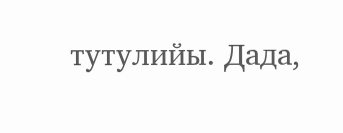тутулийы. Дада,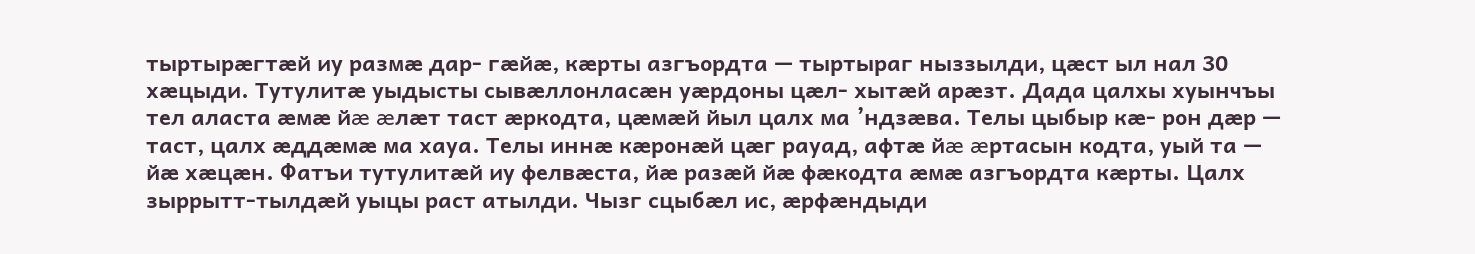тыртырæгтæй иу размæ дар- гæйæ, кæрты азгъордта — тыртыраг ныззылди, цæст ыл нал 30
хæцыди. Тутулитæ уыдысты сывæллонласæн уæрдоны цæл- хытæй арæзт. Дада цалхы хуынчъы тел аласта æмæ йæ æлæт таст æркодта, цæмæй йыл цалх ма ’ндзæва. Телы цыбыр кæ- рон дæр — таст, цалх æддæмæ ма хауа. Телы иннæ кæронæй цæг рауад, афтæ йæ æртасын кодта, уый та — йæ хæцæн. Фатъи тутулитæй иу фелвæста, йæ разæй йæ фæкодта æмæ азгъордта кæрты. Цалх зыррытт-тылдæй уыцы раст атылди. Чызг сцыбæл ис, æрфæндыди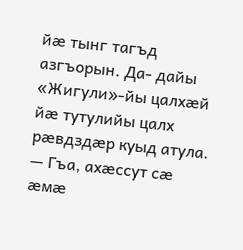йæ тынг тагъд азгъорын. Да- дайы «Жигули»-йы цалхæй йæ тутулийы цалх рæвдздæр куыд атула. — Гъа, ахæссут сæ æмæ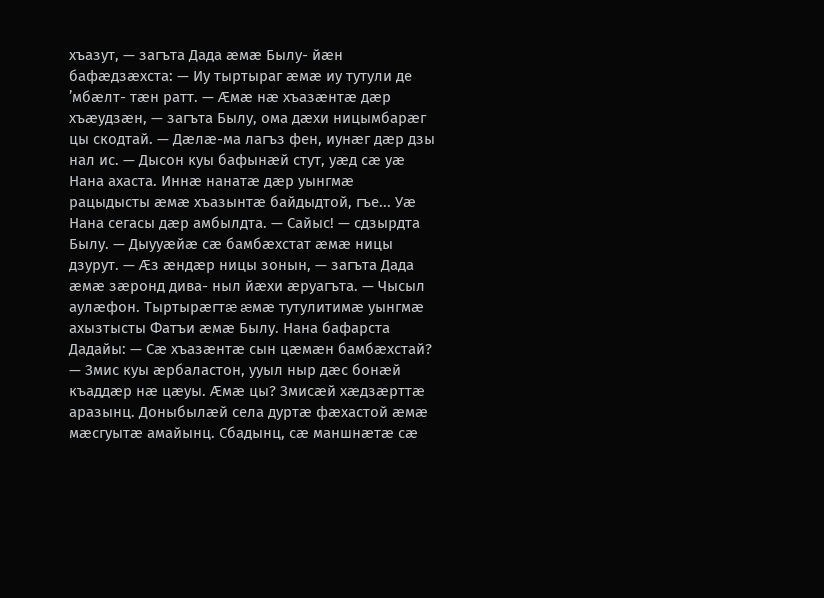хъазут, — загъта Дада æмæ Былу- йæн бафæдзæхста: — Иу тыртыраг æмæ иу тутули де ’мбæлт- тæн ратт. — Æмæ нæ хъазæнтæ дæр хъæудзæн, — загъта Былу, ома дæхи ницымбарæг цы скодтай. — Дæлæ-ма лагъз фен, иунæг дæр дзы нал ис. — Дысон куы бафынæй стут, уæд сæ уæ Нана ахаста. Иннæ нанатæ дæр уынгмæ рацыдысты æмæ хъазынтæ байдыдтой, гъе... Уæ Нана сегасы дæр амбылдта. — Сайыс! — сдзырдта Былу. — Дыууæйæ сæ бамбæхстат æмæ ницы дзурут. — Æз æндæр ницы зонын, — загъта Дада æмæ зæронд дива- ныл йæхи æруагъта. — Чысыл аулæфон. Тыртырæгтæ æмæ тутулитимæ уынгмæ ахызтысты Фатъи æмæ Былу. Нана бафарста Дадайы: — Сæ хъазæнтæ сын цæмæн бамбæхстай? — Змис куы æрбаластон, ууыл ныр дæс бонæй къаддæр нæ цæуы. Æмæ цы? Змисæй хæдзæрттæ аразынц. Доныбылæй села дуртæ фæхастой æмæ мæсгуытæ амайынц. Сбадынц, сæ маншнæтæ сæ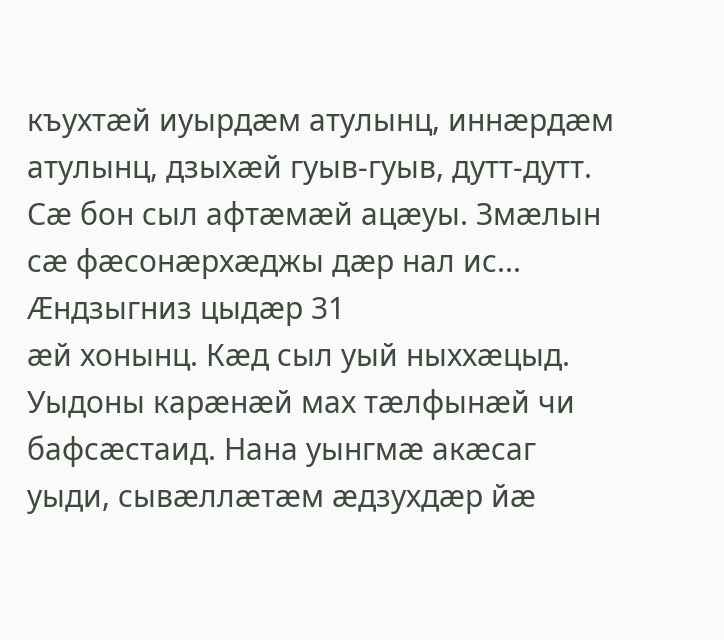къухтæй иуырдæм атулынц, иннæрдæм атулынц, дзыхæй гуыв-гуыв, дутт-дутт. Сæ бон сыл афтæмæй ацæуы. Змæлын сæ фæсонæрхæджы дæр нал ис... Æндзыгниз цыдæр 31
æй хонынц. Кæд сыл уый ныххæцыд. Уыдоны карæнæй мах тæлфынæй чи бафсæстаид. Нана уынгмæ акæсаг уыди, сывæллæтæм æдзухдæр йæ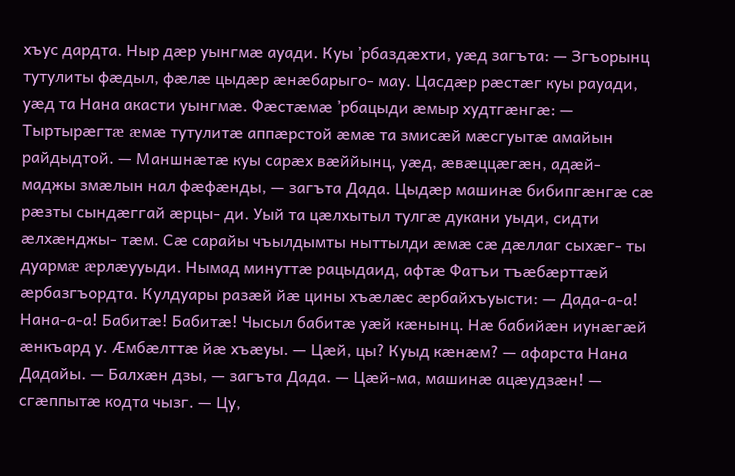хъус дардта. Ныр дæр уынгмæ ауади. Куы ’рбаздæхти, уæд загъта: — Згъорынц тутулиты фæдыл, фæлæ цыдæр æнæбарыго- мау. Цасдæр рæстæг куы рауади, уæд та Нана акасти уынгмæ. Фæстæмæ ’рбацыди æмыр худтгæнгæ: — Тыртырæгтæ æмæ тутулитæ аппæрстой æмæ та змисæй мæсгуытæ амайын райдыдтой. — Маншнæтæ куы сарæх вæййынц, уæд, æвæццæгæн, адæй- маджы змæлын нал фæфæнды, — загъта Дада. Цыдæр машинæ бибипгæнгæ сæ рæзты сындæггай æрцы- ди. Уый та цæлхытыл тулгæ дукани уыди, сидти æлхæнджы- тæм. Сæ сарайы чъылдымты ныттылди æмæ сæ дæллаг сыхæг- ты дуармæ æрлæууыди. Нымад минуттæ рацыдаид, афтæ Фатъи тъæбæрттæй æрбазгъордта. Кулдуары разæй йæ цины хъæлæс æрбайхъуысти: — Дада-а-а! Нана-а-а! Бабитæ! Бабитæ! Чысыл бабитæ уæй кæнынц. Нæ бабийæн иунæгæй æнкъард у. Æмбæлттæ йæ хъæуы. — Цæй, цы? Куыд кæнæм? — афарста Нана Дадайы. — Балхæн дзы, — загъта Дада. — Цæй-ма, машинæ ацæудзæн! — сгæппытæ кодта чызг. — Цу,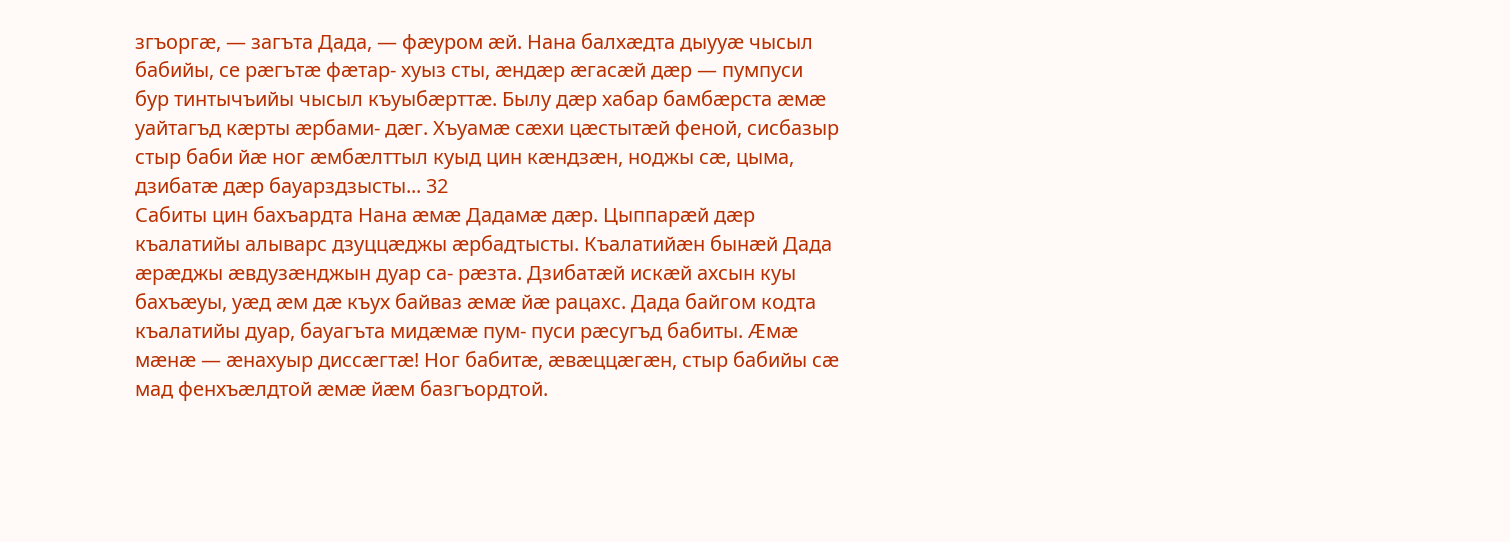згъоргæ, — загъта Дада, — фæуром æй. Нана балхæдта дыууæ чысыл бабийы, се рæгътæ фæтар- хуыз сты, æндæр æгасæй дæр — пумпуси бур тинтычъийы чысыл къуыбæрттæ. Былу дæр хабар бамбæрста æмæ уайтагъд кæрты æрбами- дæг. Хъуамæ сæхи цæстытæй феной, сисбазыр стыр баби йæ ног æмбæлттыл куыд цин кæндзæн, ноджы сæ, цыма, дзибатæ дæр бауарздзысты... 32
Сабиты цин бахъардта Нана æмæ Дадамæ дæр. Цыппарæй дæр къалатийы алыварс дзуццæджы æрбадтысты. Къалатийæн бынæй Дада æрæджы æвдузæнджын дуар са- рæзта. Дзибатæй искæй ахсын куы бахъæуы, уæд æм дæ къух байваз æмæ йæ рацахс. Дада байгом кодта къалатийы дуар, бауагъта мидæмæ пум- пуси рæсугъд бабиты. Æмæ мæнæ — æнахуыр диссæгтæ! Ног бабитæ, æвæццæгæн, стыр бабийы сæ мад фенхъæлдтой æмæ йæм базгъордтой.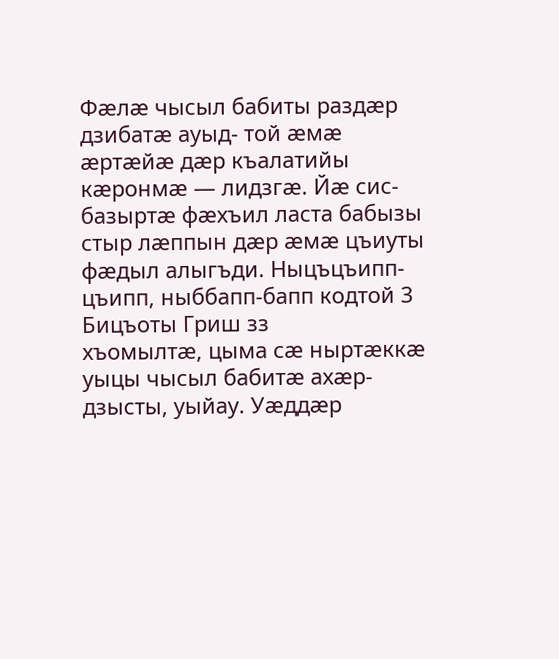Фæлæ чысыл бабиты раздæр дзибатæ ауыд- той æмæ æртæйæ дæр къалатийы кæронмæ — лидзгæ. Йæ сис- базыртæ фæхъил ласта бабызы стыр лæппын дæр æмæ цъиуты фæдыл алыгъди. Ныцъцъипп-цъипп, ныббапп-бапп кодтой 3 Бицъоты Гриш зз
хъомылтæ, цыма сæ ныртæккæ уыцы чысыл бабитæ ахæр- дзысты, уыйау. Уæддæр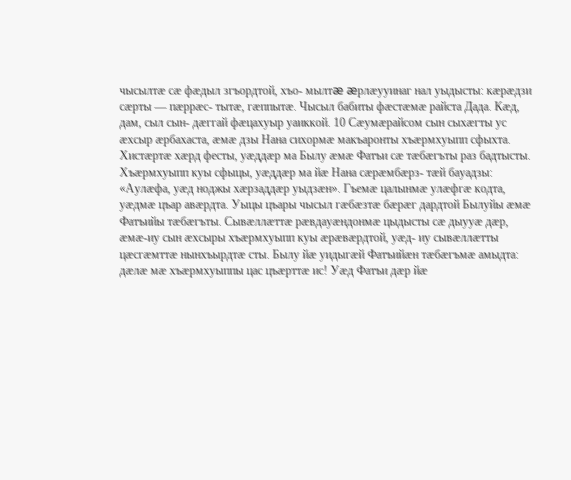чысылтæ сæ фæдыл згъордтой, хъо- мылтæ æрлæууинаг нал уыдысты: кæрæдзи сæрты — пæррæс- тытæ, гæппытæ. Чысыл бабиты фæстæмæ райста Дада. Кæд, дам, сыл сын- дæггай фæцахуыр уаиккой. 10 Сæумæрайсом сын сыхæгты ус æхсыр æрбахаста, æмæ дзы Нана сихормæ макъаронты хъæрмхуыпп сфыхта. Хистæртæ хæрд фесты, уæддæр ма Былу æмæ Фатъи сæ тæбæгъты раз бадтысты. Хъæрмхуыпп куы сфыцы, уæддæр ма йæ Нана сæрæмбæрз- тæй бауадзы: «Аулæфа, уæд ноджы хæрзаддæр уыдзæн». Гъемæ цалынмæ улæфгæ кодта, уæдмæ цъар авæрдта. Уыцы цъары чысыл гæбæзтæ бæрæг дардтой Былуйы æмæ Фатъийы тæбæгъты. Сывæллæттæ рæвдауæндонмæ цыдысты сæ дыууæ дæр, æмæ-иу сын æхсыры хъæрмхуыпп куы æрæвæрдтой, уæд- иу сывæллæтты цæсгæмттæ нынхъырдтæ сты. Былу йæ уидыгæй Фатъийæн тæбæгъмæ амыдта: дæлæ мæ хъæрмхуыппы цас цъæрттæ ис! Уæд Фатъи дæр йæ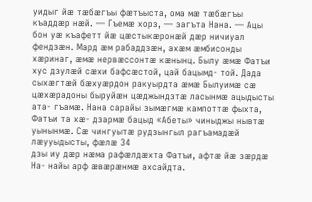уидыг йæ тæбæгъы фæтъыста, ома мæ тæбæгъы къаддæр нæй. — Гъемæ хорз, — загъта Нана. — Ацы бон уæ къафетт йæ цæстыкæронæй дæр ничиуал фендзæн. Мард æм рабаддзæн, ахæм æмбисонды хæринаг, æмæ нервæссонтæ кæнынц. Былу æмæ Фатъи хус дзулæй сæхи бафсæстой, цай бацымд- той. Дада сыхæгтæй бæхуæрдон ракуырдта æмæ Былуимæ сæ цæхæрадоны быруйæн цæджындзтæ ласынмæ ацыдысты ата- гъамæ. Нана сарайы зымæгмæ кампоттæ фыхта, Фатъи та хæ- дзармæ бацыд «Абеты» чиныджы нывтæ уынынмæ. Сæ чингуытæ рудзынгыл рагъамадæй лæууыдысты, фæлæ 34
дзы иу дæр нæма рафæлдæхта Фатъи, афтæ йæ зæрдæ На- найы арф æвæрæнмæ ахсайдта.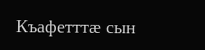Къафетттæ сын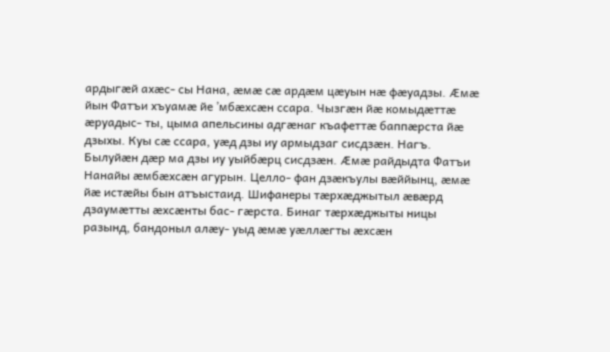ардыгæй ахæс- сы Нана, æмæ сæ ардæм цæуын нæ фæуадзы. Æмæ йын Фатъи хъуамæ йе ’мбæхсæн ссара. Чызгæн йæ комыдæттæ æруадыс- ты, цыма апельсины адгæнаг къафеттæ баппæрста йæ дзыхы. Куы сæ ссара, уæд дзы иу армыдзаг сисдзæн. Нагъ. Былуйæн дæр ма дзы иу уыйбæрц сисдзæн. Æмæ райдыдта Фатъи Нанайы æмбæхсæн агурын. Целло- фан дзæкъулы вæййынц, æмæ йæ истæйы бын атъыстаид. Шифанеры тæрхæджытыл æвæрд дзаумæтты æхсæнты бас- гæрста. Бинаг тæрхæджыты ницы разынд, бандоныл алæу- уыд æмæ уæллæгты æхсæн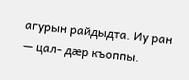агурын райдыдта. Иу ран — цал- дæр къоппы.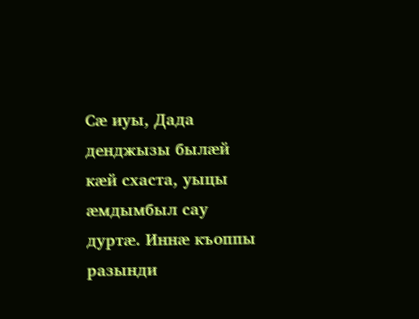Сæ иуы, Дада денджызы былæй кæй схаста, уыцы æмдымбыл сау дуртæ. Иннæ къоппы разынди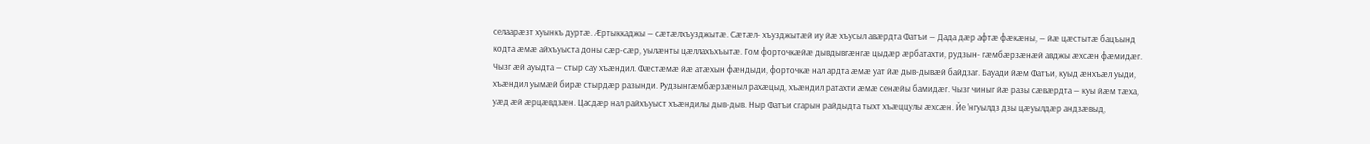селаарæзт хуынкъ дуртæ. Æртыккаджы — сæтæлхъузджытæ. Сæтæл- хъузджытæй иу йæ хъусыл авæрдта Фатъи — Дада дæр афтæ фæкæны, — йæ цæстытæ бацъынд кодта æмæ айхъуыста доны сæр-сæр, уылæнты цæллахъхъытæ. Гом форточкæйæ дывдывгæнгæ цыдæр æрбатахти, рудзын- гæмбæрзæнæй авджы æхсæн фæмидæг. Чызг æй ауыдта — стыр сау хъæндил. Фæстæмæ йæ атæхын фæндыди, форточкæ нал ардта æмæ уат йæ дыв-дывæй байдзаг. Бауади йæм Фатъи, куыд æнхъæл уыди, хъæндил уымæй бирæ стырдæр разынди. Рудзынгæмбæрзæныл рахæцыд, хъæндил ратахти æмæ сенæйы бамидæг. Чызг чиныг йæ разы сæвæрдта — куы йæм тæха, уæд æй æрцæвдзæн. Цасдæр нал райхъуыст хъæндилы дыв-дыв. Ныр Фатъи сгарын райдыдта тыхт хъæццулы æхсæн. Йе ’нгуылдз дзы цæуылдæр андзæвыд,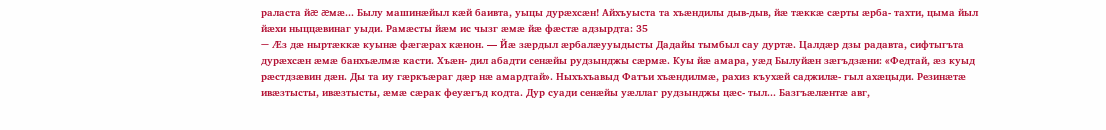раласта йæ æмæ... Былу машинæйыл кæй баивта, уыцы дурæхсæн! Айхъуыста та хъæндилы дыв-дыв, йæ тæккæ сæрты æрба- тахти, цыма йыл йæхи ныццæвинаг уыди. Рамæсты йæм ис чызг æмæ йæ фæстæ адзырдта: 35
— Æз дæ ныртæккæ куынæ фæгæрах кæнон. — Йæ зæрдыл æрбалæууыдысты Дадайы тымбыл сау дуртæ. Цалдæр дзы радавта, сифтыгъта дурæхсæн æмæ банхъæлмæ касти. Хъæн- дил абадти сенæйы рудзынджы сæрмæ. Куы йæ амара, уæд Былуйæн зæгъдзæни: «Федтай, æз куыд рæстдзæвин дæн. Ды та иу гæркъæраг дæр нæ амардтай». Ныхъхъавыд Фатъи хъæндилмæ, рахиз къухæй саджилæ- гыл ахæцыди. Резинæтæ ивæзтысты, ивæзтысты, æмæ сæрак феуæгъд кодта. Дур суади сенæйы уæллаг рудзынджы цæс- тыл... Базгъæлæнтæ авг,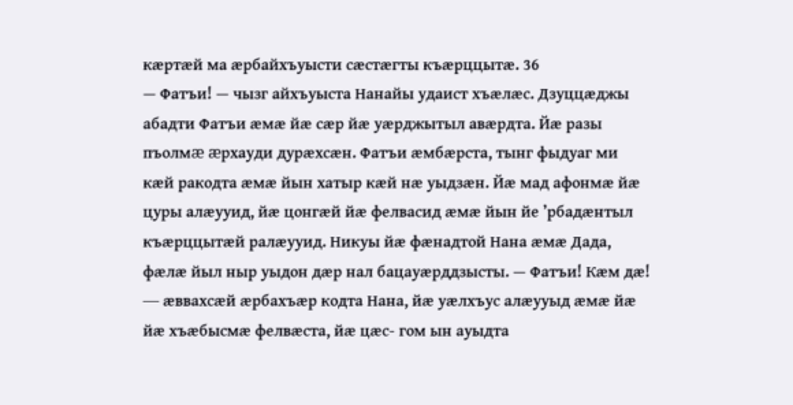кæртæй ма æрбайхъуысти сæстæгты къæрццытæ. 36
— Фатъи! — чызг айхъуыста Нанайы удаист хъæлæс. Дзуццæджы абадти Фатъи æмæ йæ сæр йæ уæрджытыл авæрдта. Йæ разы пъолмæ æрхауди дурæхсæн. Фатъи æмбæрста, тынг фыдуаг ми кæй ракодта æмæ йын хатыр кæй нæ уыдзæн. Йæ мад афонмæ йæ цуры алæууид, йæ цонгæй йæ фелвасид æмæ йын йе ’рбадæнтыл къæрццытæй ралæууид. Никуы йæ фæнадтой Нана æмæ Дада, фæлæ йыл ныр уыдон дæр нал бацауæрддзысты. — Фатъи! Кæм дæ! — æввахсæй æрбахъæр кодта Нана, йæ уæлхъус алæууыд æмæ йæ йæ хъæбысмæ фелвæста, йæ цæс- гом ын ауыдта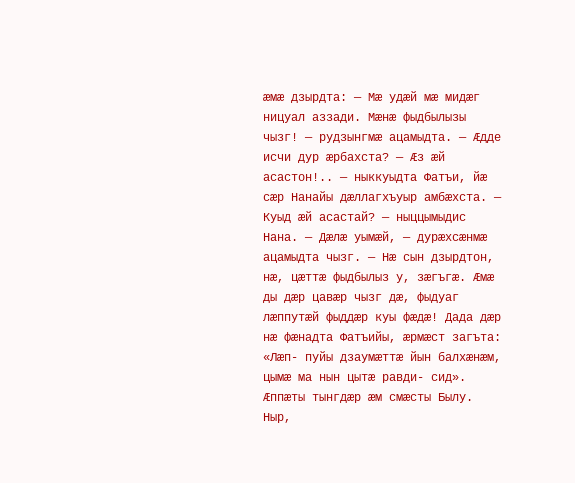æмæ дзырдта: — Мæ удæй мæ мидæг ницуал аззади. Мæнæ фыдбылызы чызг! — рудзынгмæ ацамыдта. — Æдде исчи дур æрбахста? — Æз æй асастон!.. — ныккуыдта Фатъи, йæ сæр Нанайы дæллагхъуыр амбæхста. — Куыд æй асастай? — ныццымыдис Нана. — Дæлæ уымæй, — дурæхсæнмæ ацамыдта чызг. — Нæ сын дзырдтон, нæ, цæттæ фыдбылыз у, зæгъгæ. Æмæ ды дæр цавæр чызг дæ, фыдуаг лæппутæй фыддæр куы фæдæ! Дада дæр нæ фæнадта Фатъийы, æрмæст загъта: «Лæп- пуйы дзаумæттæ йын балхæнæм, цымæ ма нын цытæ равди- сид». Æппæты тынгдæр æм смæсты Былу. Ныр,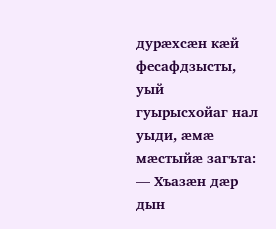дурæхсæн кæй фесафдзысты, уый гуырысхойаг нал уыди, æмæ мæстыйæ загъта: — Хъазæн дæр дын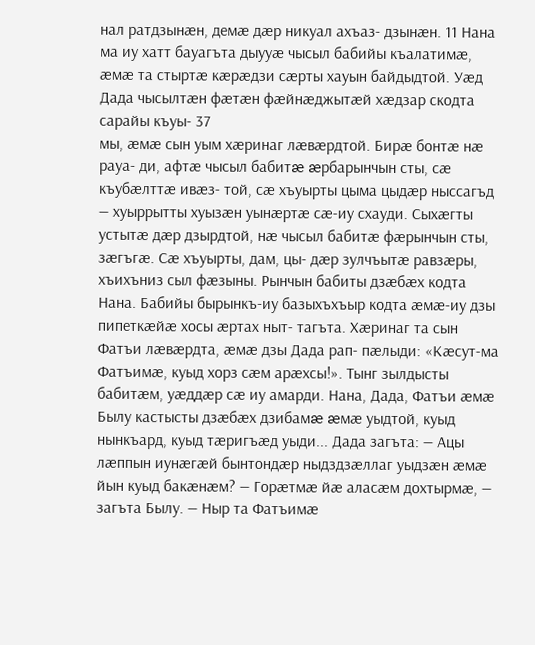нал ратдзынæн, демæ дæр никуал ахъаз- дзынæн. 11 Нана ма иу хатт бауагъта дыууæ чысыл бабийы къалатимæ, æмæ та стыртæ кæрæдзи сæрты хауын байдыдтой. Уæд Дада чысылтæн фæтæн фæйнæджытæй хæдзар скодта сарайы къуы- 37
мы, æмæ сын уым хæринаг лæвæрдтой. Бирæ бонтæ нæ рауа- ди, афтæ чысыл бабитæ æрбарынчын сты, сæ къубæлттæ ивæз- той, сæ хъуырты цыма цыдæр ныссагъд — хуыррытты хуызæн уынæртæ сæ-иу схауди. Сыхæгты устытæ дæр дзырдтой, нæ чысыл бабитæ фæрынчын сты, зæгъгæ. Сæ хъуырты, дам, цы- дæр зулчъытæ равзæры, хъихъниз сыл фæзыны. Рынчын бабиты дзæбæх кодта Нана. Бабийы бырынкъ-иу базыхъхъыр кодта æмæ-иу дзы пипеткæйæ хосы æртах ныт- тагъта. Хæринаг та сын Фатъи лæвæрдта, æмæ дзы Дада рап- пæлыди: «Кæсут-ма Фатъимæ, куыд хорз сæм арæхсы!». Тынг зылдысты бабитæм, уæддæр сæ иу амарди. Нана, Дада, Фатъи æмæ Былу кастысты дзæбæх дзибамæ æмæ уыдтой, куыд нынкъард, куыд тæригъæд уыди... Дада загъта: — Ацы лæппын иунæгæй бынтондæр ныдздзæллаг уыдзæн æмæ йын куыд бакæнæм? — Горæтмæ йæ аласæм дохтырмæ, — загъта Былу. — Ныр та Фатъимæ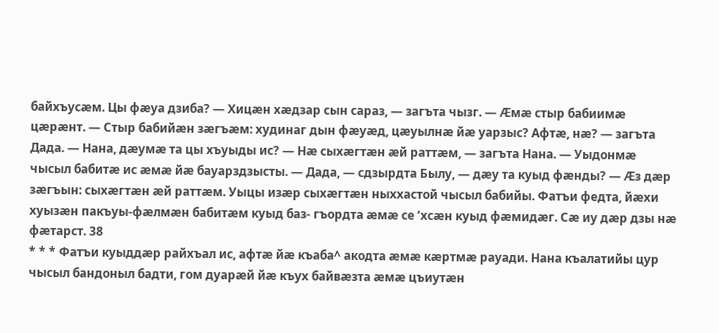байхъусæм. Цы фæуа дзиба? — Хицæн хæдзар сын сараз, — загъта чызг. — Æмæ стыр бабиимæ цæрæнт. — Стыр бабийæн зæгъæм: худинаг дын фæуæд, цæуылнæ йæ уарзыс? Афтæ, нæ? — загъта Дада. — Нана, дæумæ та цы хъуыды ис? — Нæ сыхæгтæн æй раттæм, — загъта Нана. — Уыдонмæ чысыл бабитæ ис æмæ йæ бауарздзысты. — Дада, — сдзырдта Былу, — дæу та куыд фæнды? — Æз дæр зæгъын: сыхæгтæн æй раттæм. Уыцы изæр сыхæгтæн ныххастой чысыл бабийы. Фатъи федта, йæхи хуызæн пакъуы-фæлмæн бабитæм куыд баз- гъордта æмæ се ’хсæн куыд фæмидæг. Сæ иу дæр дзы нæ фæтарст. 38
* * * Фатъи куыддæр райхъал ис, афтæ йæ къаба^ акодта æмæ кæртмæ рауади. Нана къалатийы цур чысыл бандоныл бадти, гом дуарæй йæ къух байвæзта æмæ цъиутæн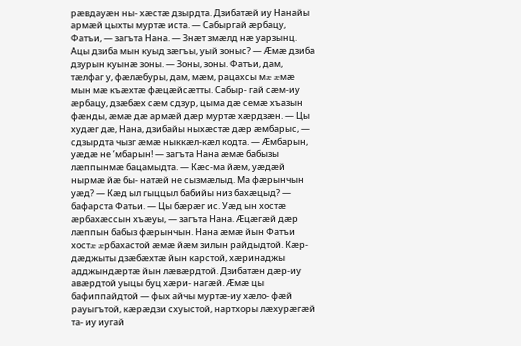рæвдауæн ны- хæстæ дзырдта. Дзибатæй иу Нанайы армæй цыхты муртæ иста. — Сабыргай æрбацу, Фатъи, — загъта Нана. — Знæт змæлд нæ уарзынц. Ацы дзиба мын куыд зæгъы, уый зоныс? — Æмæ дзиба дзурын куынæ зоны. — Зоны, зоны. Фатъи, дам, тæлфаг у, фæлæбуры, дам, мæм, рацахсы мæ æмæ мын мæ къæхтæ фæцæйсæтты. Сабыр- гай сæм-иу æрбацу, дзæбæх сæм сдзур, цыма дæ семæ хъазын фæнды, æмæ дæ армæй дæр муртæ хæрдзæн. — Цы худæг дæ, Нана, дзибайы ныхæстæ дæр æмбарыс, — сдзырдта чызг æмæ ныккæл-кæл кодта. — Æмбарын, уæдæ не ’мбарын! — загъта Нана æмæ бабызы лæппынмæ бацамыдта. — Кæс-ма йæм, уæдæй нырмæ йæ бы- натæй не сызмæлыд. Ма фæрынчын уæд? — Кæд ыл гыццыл бабийы низ бахæцыд? — бафарста Фатьи. — Цы бæрæг ис. Уæд ын хостæ æрбахæссын хъæуы, — загъта Нана. Æцæгæй дæр лæппын бабыз фæрынчын. Нана æмæ йын Фатъи хостæ æрбахастой æмæ йæм зилын райдыдтой. Кæр- дæджыты дзæбæхтæ йын карстой, хæринаджы адджындæртæ йын лæвæрдтой. Дзибатæн дæр-иу авæрдтой уыцы буц хæри- нагæй. Æмæ цы бафиппайдтой — фых айчы муртæ-иу хæло- фæй рауыгътой, кæрæдзи схуыстой, нартхоры лæхурæгæй та- иу иугай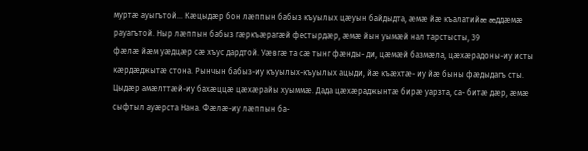муртæ ауыгътой... Кæцыдæр бон лæппын бабыз къуылых цæуын байдыдта, æмæ йæ къалатийæ æддæмæ рауагътой. Ныр лæппын бабыз гæркъæрагæй фестырдæр, æмæ йын уымæй нал тарстысты, 39
фæлæ йæм уæдцæр сæ хъус дардтой. Уæвгæ та сæ тынг фæнды- ди, цæмæй базмæла, цæхæрадоны-иу исты кæрдæджытæ стона. Рынчын бабыз-иу къуылых-къуылых ацыди, йæ къæхтæ- иу йæ быны фæдыдагъ сты. Цыдæр амæлттæй-иу бахæццæ цæхæрайы хуыммæ. Дада цæхæраджынтæ бирæ уарзта, са- битæ дæр, æмæ сыфтыл ауæрста Нана. Фæлæ-иу лæппын ба-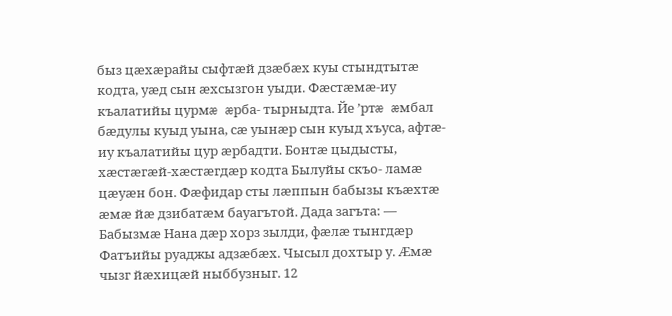быз цæхæрайы сыфтæй дзæбæх куы стындтытæ кодта, уæд сын æхсызгон уыди. Фæстæмæ-иу къалатийы цурмæ æрба- тырныдта. Йе ’ртæ æмбал бæдулы куыд уына, сæ уынæр сын куыд хъуса, афтæ-иу къалатийы цур æрбадти. Бонтæ цыдысты, хæстæгæй-хæстæгдæр кодта Былуйы скъо- ламæ цæуæн бон. Фæфидар сты лæппын бабызы къæхтæ æмæ йæ дзибатæм бауагътой. Дада загъта: — Бабызмæ Нана дæр хорз зылди, фæлæ тынгдæр Фатъийы руаджы адзæбæх. Чысыл дохтыр у. Æмæ чызг йæхицæй ныббузныг. 12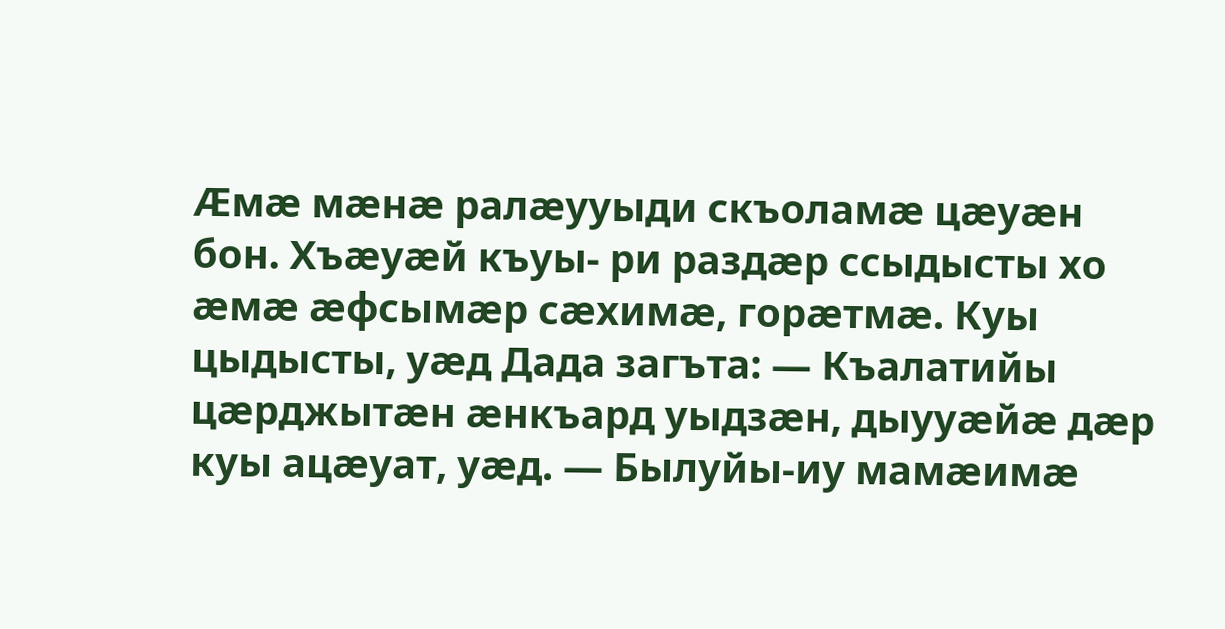Æмæ мæнæ ралæууыди скъоламæ цæуæн бон. Хъæуæй къуы- ри раздæр ссыдысты хо æмæ æфсымæр сæхимæ, горæтмæ. Куы цыдысты, уæд Дада загъта: — Къалатийы цæрджытæн æнкъард уыдзæн, дыууæйæ дæр куы ацæуат, уæд. — Былуйы-иу мамæимæ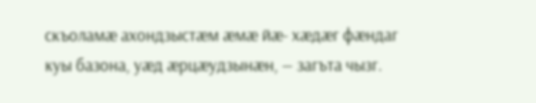скъоламæ ахондзыстæм æмæ йæ- хæдæг фæндаг куы базона, уæд æрцæудзынæн, — загъта чызг.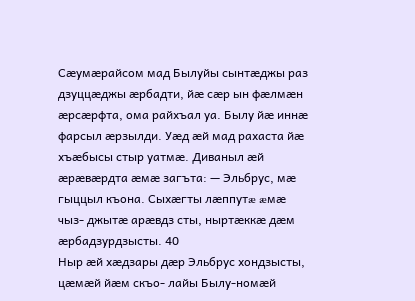Сæумæрайсом мад Былуйы сынтæджы раз дзуццæджы æрбадти, йæ сæр ын фæлмæн æрсæрфта, ома райхъал уа. Былу йæ иннæ фарсыл æрзылди. Уæд æй мад рахаста йæ хъæбысы стыр уатмæ. Диваныл æй æрæвæрдта æмæ загъта: — Эльбрус, мæ гыццыл къона. Сыхæгты лæппутæ æмæ чыз- джытæ арæвдз сты, ныртæккæ дæм æрбадзурдзысты. 40
Ныр æй хæдзары дæр Эльбрус хондзысты, цæмæй йæм скъо- лайы Былу-номæй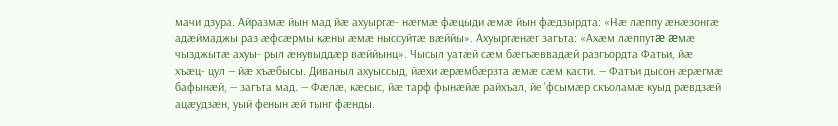мачи дзура. Айразмæ йын мад йæ ахуыргæ- нæгмæ фæцыди æмæ йын фæдзырдта: «Нæ лæппу æнæзонгæ адæймаджы раз æфсæрмы кæны æмæ ныссуйтæ вæййы». Ахуыргæнæг загъта: «Ахæм лæппутæ æмæ чызджытæ ахуы- рыл æнувыддæр вæййынц». Чысыл уатæй сæм бæгъæввадæй разгъордта Фатьи, йæ хъæц- цул — йæ хъæбысы. Диваныл ахуыссыд, йæхи æрæмбæрзта æмæ сæм касти. — Фатъи дысон æрæгмæ бафынæй, — загъта мад. — Фæлæ, кæсыс, йæ тарф фынæйæ райхъал, йе ’фсымæр скъоламæ куыд рæвдзæй ацæудзæн, уый фенын æй тынг фæнды.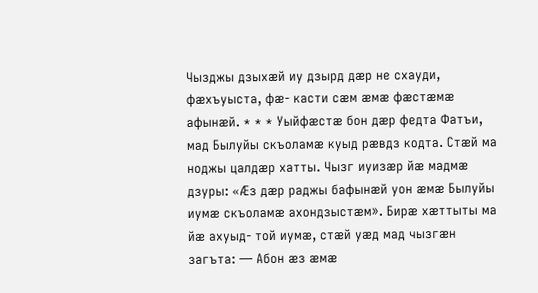Чызджы дзыхæй иу дзырд дæр не схауди, фæхъуыста, фæ- касти сæм æмæ фæстæмæ афынæй. * * * Уыйфæстæ бон дæр федта Фатъи, мад Былуйы скъоламæ куыд рæвдз кодта. Стæй ма ноджы цалдæр хатты. Чызг иуизæр йæ мадмæ дзуры: «Æз дæр раджы бафынæй уон æмæ Былуйы иумæ скъоламæ ахондзыстæм». Бирæ хæттыты ма йæ ахуыд- той иумæ, стæй уæд мад чызгæн загъта: — Абон æз æмæ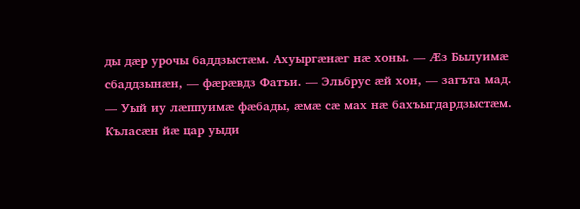ды дæр урочы баддзыстæм. Ахуыргæнæг нæ хоны. — Æз Былуимæ сбаддзынæн, — фæрæвдз Фатъи. — Эльбрус æй хон, — загъта мад. — Уый иу лæппуимæ фæбады, æмæ сæ мах нæ бахъыгдардзыстæм. Къласæн йæ цар уыди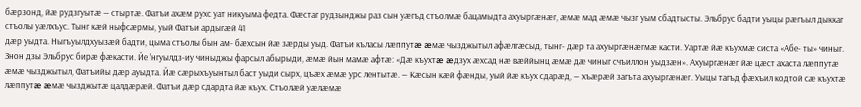бæрзонд, йæ рудзгуытæ — стыртæ. Фатъи ахæм рухс уат никуыма федта. Фæстаг рудзынджы раз сын уæгъд стъолмæ бацамыдта ахуыргæнæг, æмæ мад æмæ чызг уым сбадтысты. Эльбрус бадти уыцы рæгъыл дыккаг стъолы уæлхъус. Тынг кæй ныфсæрмы, уый Фатъи ардыгæй 41
дæр уыдта. Ныгъуылдхуызæй бадти, цыма стъолы бын ам- бæхсын йæ зæрды уыд. Фатъи къласы лæппутæ æмæ чызджытыл афæлгæсыд, тынг- дæр та ахуыргæнæгмæ касти. Уартæ йæ къухмæ систа «Абе- ты» чиныг. Знон дзы Эльбрус бирæ фæкасти. Йе ’нгуылдз-иу чиныджы фарсыл абырыди, æмæ йын мамæ афтæ: «Дæ къухтæ æдзух æхсад нæ вæййынц æмæ дæ чиныг счъиллон уыдзæн». Ахуыргæнæг йæ цæст ахаста лæппутæ æмæ чызджытыл, Фатъийы дæр ауыдта. Йæ сæрыхъуынтыл баст уыди сырх, цъæх æмæ урс лентытæ. — Кæсын кæй фæнды, уый йæ къух сдарæд, — хъæрæй загъта ахуыргæнæг. Уыцы тагъд фæхъил кодтой сæ къухтæ лæппутæ æмæ чызджытæ цалдæрæй. Фатъи дæр сдардта йæ къух. Стъолæй уæлæмæ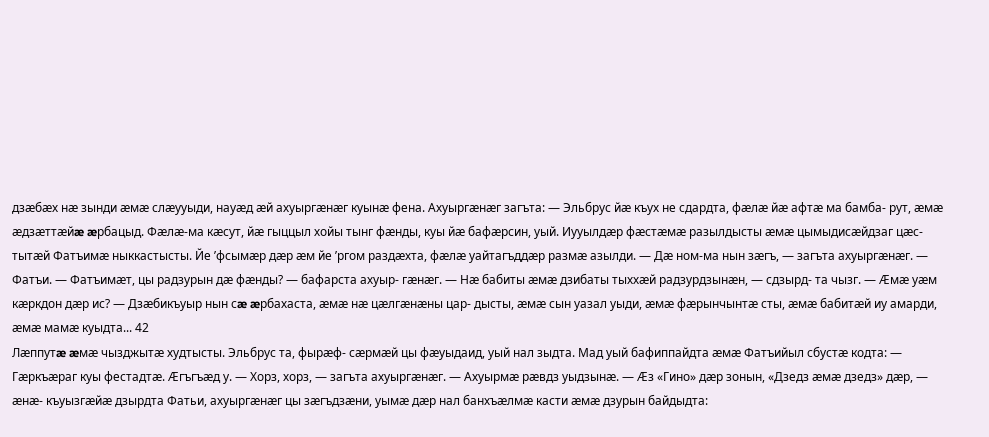дзæбæх нæ зынди æмæ слæууыди, науæд æй ахуыргæнæг куынæ фена. Ахуыргæнæг загъта: — Эльбрус йæ къух не сдардта, фæлæ йæ афтæ ма бамба- рут, æмæ æдзæттæйæ æрбацыд. Фæлæ-ма кæсут, йæ гыццыл хойы тынг фæнды, куы йæ бафæрсин, уый. Иууылдæр фæстæмæ разылдысты æмæ цымыдисæйдзаг цæс- тытæй Фатъимæ ныккастысты. Йе ’фсымæр дæр æм йе ’ргом раздæхта, фæлæ уайтагъддæр размæ азылди. — Дæ ном-ма нын зæгъ, — загъта ахуыргæнæг. — Фатъи. — Фатъимæт, цы радзурын дæ фæнды? — бафарста ахуыр- гæнæг. — Нæ бабиты æмæ дзибаты тыххæй радзурдзынæн, — сдзырд- та чызг. — Æмæ уæм кæркдон дæр ис? — Дзæбикъуыр нын сæ æрбахаста, æмæ нæ цæлгæнæны цар- дысты, æмæ сын уазал уыди, æмæ фæрынчынтæ сты, æмæ бабитæй иу амарди, æмæ мамæ куыдта... 42
Лæппутæ æмæ чызджытæ худтысты. Эльбрус та, фырæф- сæрмæй цы фæуыдаид, уый нал зыдта. Мад уый бафиппайдта æмæ Фатъийыл сбустæ кодта: — Гæркъæраг куы фестадтæ. Æгъгъæд у. — Хорз, хорз, — загъта ахуыргæнæг. — Ахуырмæ рæвдз уыдзынæ. — Æз «Гино» дæр зонын, «Дзедз æмæ дзедз» дæр, — æнæ- къуызгæйæ дзырдта Фатьи, ахуыргæнæг цы зæгъдзæни, уымæ дæр нал банхъæлмæ касти æмæ дзурын байдыдта: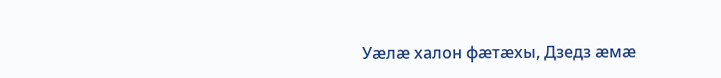Уæлæ халон фæтæхы, Дзедз æмæ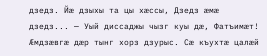дзедз. Йæ дзыхы та цы хæссы, Дзедз æмæ дзедз... — Уый диссаджы чызг куы дæ, Фатъимæт! Æмдзæвгæ дæр тынг хорз дзурыс. Сæ къухтæ цалæй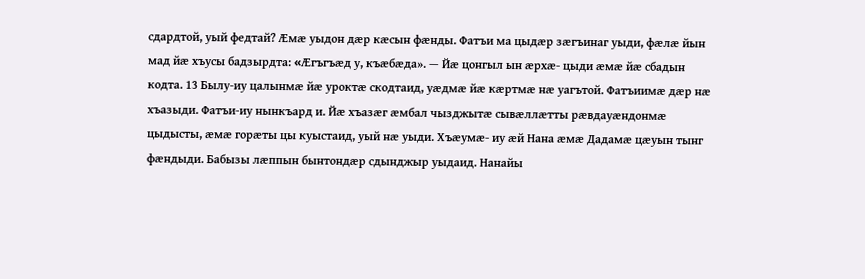сдардтой, уый федтай? Æмæ уыдон дæр кæсын фæнды. Фатъи ма цыдæр зæгъинаг уыди, фæлæ йын мад йæ хъусы бадзырдта: «Æгъгъæд у, къæбæда». — Йæ цонгыл ын æрхæ- цыди æмæ йæ сбадын кодта. 13 Былу-иу цалынмæ йæ уроктæ скодтаид, уæдмæ йæ кæртмæ нæ уагътой. Фатъиимæ дæр нæ хъазыди. Фатъи-иу нынкъард и. Йæ хъазæг æмбал чызджытæ сывæллæтты рæвдауæндонмæ цыдысты, æмæ горæты цы куыстаид, уый нæ уыди. Хъæумæ- иу æй Нана æмæ Дадамæ цæуын тынг фæндыди. Бабызы лæппын бынтондæр сдынджыр уыдаид. Нанайы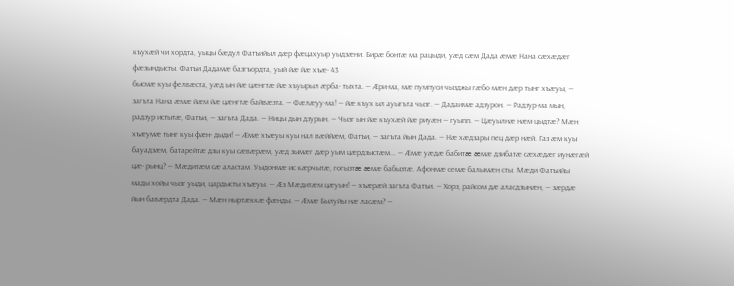къухæй чи хордта, уыцы бæдул Фатъийыл дæр фæцахуыр уыдзæни. Бирæ бонтæ ма рацыди, уæд сæм Дада æмæ Нана сæхæдæг фæзындысты. Фатъи Дадамæ базгъордта, уый йæ йæ хъæ- 43
бысмæ куы фелвæста, уæд ын йæ цæнгтæ йæ хъуырыл æрба- тыхта. — Æри-ма, мæ пумпуси чызджы гæбо мæн дæр тынг хъæуы, — загъта Нана æмæ йæм йæ цæнгтæ байвæзта. — Фæлæуу-ма! — йæ къух ыл ауыгъта чызг. — Дадаимæ адзурон. — Радзур-ма мын, радзур истытæ, Фатъи, — загъта Дада. — Ницы дын дзурын. — Чызг ын йæ къухæй йæ риуæн — гуыпп. — Цæуылнæ нæм цыдтæ? Мæн хъæумæ тынг куы фæн- дыди! — Æмæ хъæуы куы нал вæййæм, Фатъи, — загъта йын Дада. — Нæ хæдзары пец дæр нæй. Газ æм куы бауадзæм, батарейтæ дзы куы сæвæрæм, уæд зымæг дæр уым цæрдзыстæм... — Æмæ уæдæ бабитæ æмæ дзибатæ сæхæдæг иунæгæй цæ- рынц? — Мæдитæм сæ аластам. Уыдонмæ ис кæрчытæ, гогызтæ æмæ бабызтæ. Афонмæ семæ балымæн сты. Мæди Фатъийы мады хойы чызг уыди, цардысты хъæуы. — Æз Мæдитæм цæуын! — хъæрæй загъта Фатъи. — Хорз, райсом дæ аласдзынæн, — зæрдæ йын бавæрдта Дада. — Мæн ныртæккæ фæнды. — Æмæ Былуйы нæ ласæм? —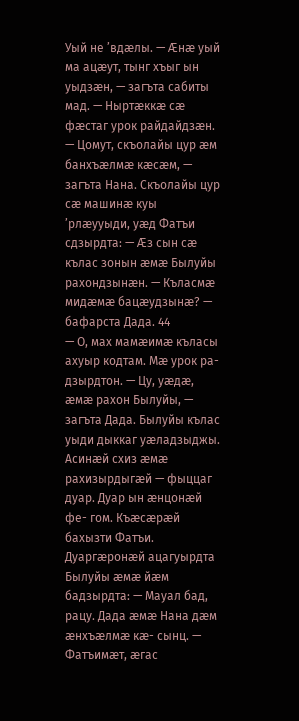Уый не ’вдæлы. — Æнæ уый ма ацæут, тынг хъыг ын уыдзæн, — загъта сабиты мад. — Ныртæккæ сæ фæстаг урок райдайдзæн. — Цомут, скъолайы цур æм банхъæлмæ кæсæм, — загъта Нана. Скъолайы цур сæ машинæ куы ’рлæууыди, уæд Фатъи сдзырдта: — Æз сын сæ кълас зонын æмæ Былуйы рахондзынæн. — Къласмæ мидæмæ бацæудзынæ? — бафарста Дада. 44
— О, мах мамæимæ къласы ахуыр кодтам. Мæ урок ра- дзырдтон. — Цу, уæдæ, æмæ рахон Былуйы, — загъта Дада. Былуйы кълас уыди дыккаг уæладзыджы. Асинæй схиз æмæ рахизырдыгæй — фыццаг дуар. Дуар ын æнцонæй фе- гом. Къæсæрæй бахызти Фатъи. Дуаргæронæй ацагуырдта Былуйы æмæ йæм бадзырдта: — Мауал бад, рацу. Дада æмæ Нана дæм æнхъæлмæ кæ- сынц. — Фатъимæт, æгас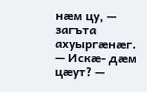нæм цу, — загъта ахуыргæнæг. — Искæ- дæм цæут? —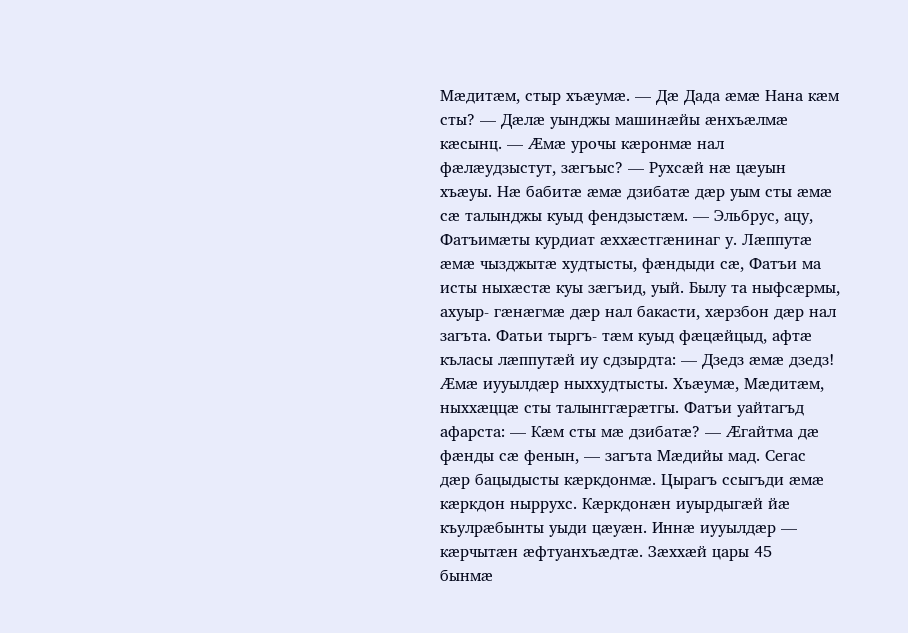Мæдитæм, стыр хъæумæ. — Дæ Дада æмæ Нана кæм сты? — Дæлæ уынджы машинæйы æнхъæлмæ кæсынц. — Æмæ урочы кæронмæ нал фæлæудзыстут, зæгъыс? — Рухсæй нæ цæуын хъæуы. Нæ бабитæ æмæ дзибатæ дæр уым сты æмæ сæ талынджы куыд фендзыстæм. — Эльбрус, ацу, Фатъимæты курдиат æххæстгæнинаг у. Лæппутæ æмæ чызджытæ худтысты, фæндыди сæ, Фатъи ма исты ныхæстæ куы зæгъид, уый. Былу та ныфсæрмы, ахуыр- гæнæгмæ дæр нал бакасти, хæрзбон дæр нал загъта. Фатьи тыргъ- тæм куыд фæцæйцыд, афтæ къласы лæппутæй иу сдзырдта: — Дзедз æмæ дзедз! Æмæ иууылдæр ныххудтысты. Хъæумæ, Мæдитæм, ныххæццæ сты талынггæрæтгы. Фатъи уайтагъд афарста: — Кæм сты мæ дзибатæ? — Æгайтма дæ фæнды сæ фенын, — загъта Мæдийы мад. Сегас дæр бацыдысты кæркдонмæ. Цырагъ ссыгъди æмæ кæркдон ныррухс. Кæркдонæн иуырдыгæй йæ къулрæбынты уыди цæуæн. Иннæ иууылдæр — кæрчытæн æфтуанхъæдтæ. Зæххæй цары 45
бынмæ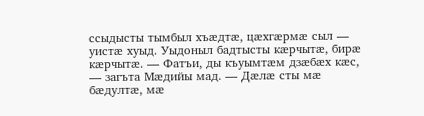ссыдысты тымбыл хъæдтæ, цæхгæрмæ сыл — уистæ хуыд. Уыдоныл бадтысты кæрчытæ, бирæ кæрчытæ. — Фатъи, ды къуымтæм дзæбæх кæс, — загъта Мæдийы мад. — Дæлæ сты мæ бæдултæ, мæ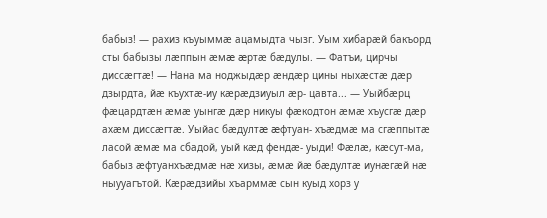бабыз! — рахиз къуыммæ ацамыдта чызг. Уым хибарæй бакъорд сты бабызы лæппын æмæ æртæ бæдулы. — Фатъи, цирчы диссæгтæ! — Нана ма ноджыдæр æндæр цины ныхæстæ дæр дзырдта, йæ къухтæ-иу кæрæдзиуыл æр- цавта... — Уыйбæрц фæцардтæн æмæ уынгæ дæр никуы фæкодтон æмæ хъусгæ дæр ахæм диссæгтæ. Уыйас бæдултæ æфтуан- хъæдмæ ма сгæппытæ ласой æмæ ма сбадой, уый кæд фендæ- уыди! Фæлæ, кæсут-ма, бабыз æфтуанхъæдмæ нæ хизы, æмæ йæ бæдултæ иунæгæй нæ ныууагътой. Кæрæдзийы хъарммæ сын куыд хорз у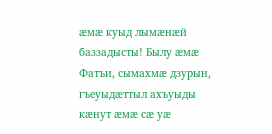æмæ куыд лымæнæй баззадысты! Былу æмæ Фатъи, сымахмæ дзурын, гъеуыдæттыл ахъуыды кæнут æмæ сæ уæ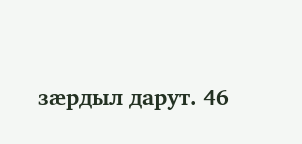зæрдыл дарут. 46